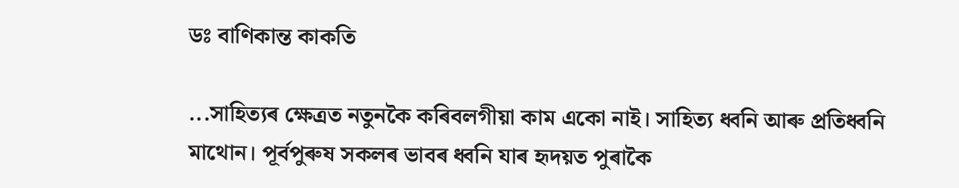ডঃ বাণিকান্ত কাকতি

...সাহিত্যৰ ক্ষেত্রত নতুনকৈ কৰিবলগীয়া কাম একো নাই। সাহিত্য ধ্বনি আৰু প্রতিধ্বনি মাথোন। পূর্বপুৰুষ সকলৰ ভাবৰ ধ্বনি যাৰ হৃদয়ত পুৰাকৈ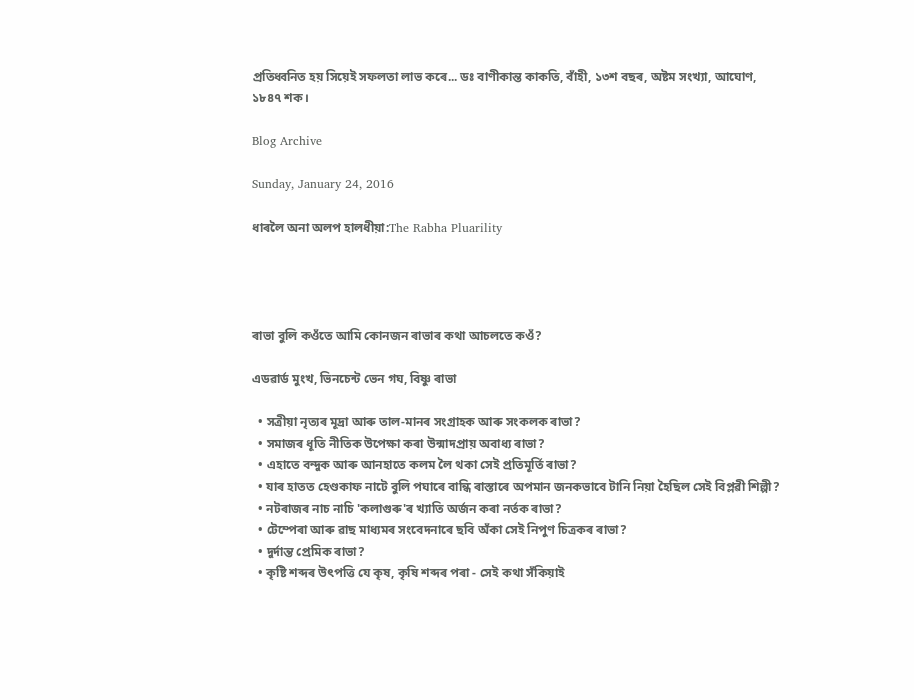প্রতিধ্বনিত হয় সিয়েই সফলতা লাভ কৰে... ডঃ বাণীকান্ত কাকতি, বাঁহী, ১৩শ বছৰ, অষ্টম সংখ্যা, আঘোণ, ১৮৪৭ শক।

Blog Archive

Sunday, January 24, 2016

ধাৰলৈ অনা অলপ হালধীয়া:The Rabha Pluarility




ৰাভা বুলি কওঁতে আমি কোনজন ৰাভাৰ কথা আচলতে কওঁ?

এডৱাৰ্ড মুংখ, ভিনচেন্ট ভেন গঘ, বিষ্ণু ৰাভা

  • সত্ৰীয়া নৃত্যৰ মূদ্ৰা আৰু তাল-মানৰ সংগ্রাহক আৰু সংকলক ৰাভা?
  • সমাজৰ ধূতি নীতিক উপেক্ষা কৰা উন্মাদপ্ৰায় অবাধ্য ৰাভা?
  • এহাতে বন্দুক আৰু আনহাতে কলম লৈ থকা সেই প্ৰতিমূৰ্তি ৰাভা?
  • যাৰ হাতত হেণ্ডকাফ নাটে বুলি পঘাৰে বান্ধি ৰাস্তাৰে অপমান জনকভাবে টানি নিয়া হৈছিল সেই বিপ্লৱী শিল্পী?
  • নটৰাজৰ নাচ নাচি 'কলাগুৰু'ৰ খ্যাতি অৰ্জন কৰা নৰ্তক ৰাভা?
  • টেম্পেৰা আৰু ৱাছ মাধ্যমৰ সংবেদনাৰে ছবি অঁকা সেই নিপুণ চিত্ৰকৰ ৰাভা?
  • দুৰ্দান্ত প্ৰেমিক ৰাভা?
  • কৃষ্টি শব্দৰ উৎপত্তি যে কৃষ, কৃষি শব্দৰ পৰা - সেই কথা সঁকিয়াই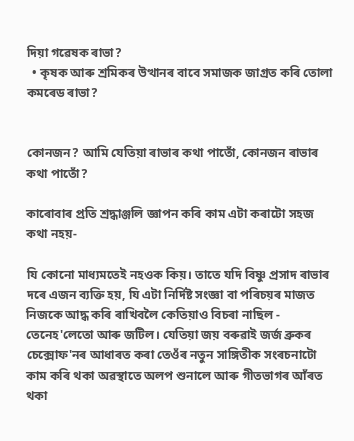দিয়া গৱেষক ৰাভা?
  • কৃষক আৰু শ্ৰমিকৰ উত্থানৰ বাবে সমাজক জাগ্ৰত কৰি তোলা কমৰেড ৰাভা?


কোনজন? আমি যেতিয়া ৰাভাৰ কথা পাতোঁ, কোনজন ৰাভাৰ কথা পাতোঁ?

কাৰোবাৰ প্ৰতি শ্ৰদ্ধাঞ্জলি জ্ঞাপন কৰি কাম এটা কৰাটো সহজ কথা নহয়-

যি কোনো মাধ্যমতেই নহওক কিয়। তাতে যদি বিষ্ণু প্ৰসাদ ৰাভাৰ দৰে এজন ব্যক্তি হয়, যি এটা নিৰ্দিষ্ট সংজ্ঞা বা পৰিচয়ৰ মাজত নিজকে আদ্ধ কৰি ৰাখিবলৈ কেতিয়াও বিচৰা নাছিল - তেনেহ'লেতো আৰু জটিল। যেতিয়া জয় বৰুৱাই জৰ্জ ব্ৰুকৰ চেক্সোফ'নৰ আধাৰত কৰা তেওঁৰ নতুন সাঙ্গিতীক সংৰচনাটো কাম কৰি থকা অৱস্থাতে অলপ শুনালে আৰু গীতভাগৰ আঁৰত থকা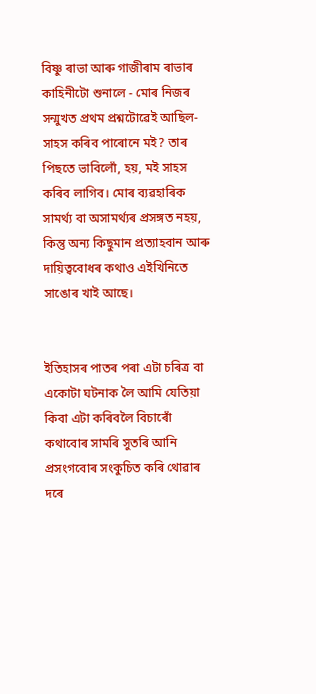বিষ্ণু ৰাভা আৰু গাজীৰাম ৰাভাৰ কাহিনীটো শুনালে - মোৰ নিজৰ সন্মুখত প্ৰথম প্ৰশ্নটোৱেই আছিল- সাহস কৰিব পাৰোনে মই? তাৰ পিছতে ভাবিলোঁ, হয়, মই সাহস কৰিব লাগিব। মোৰ ব্যৱহাৰিক সামৰ্থ্য বা অসামৰ্থ্যৰ প্ৰসঙ্গত নহয়, কিন্তু অন্য কিছুমান প্ৰত্যাহবান আৰু দায়িত্ববোধৰ কথাও এইখিনিতে সাঙোৰ খাই আছে।


ইতিহাসৰ পাতৰ পৰা এটা চৰিত্ৰ বা একোটা ঘটনাক লৈ আমি যেতিয়া কিবা এটা কৰিবলৈ বিচাৰোঁ কথাবোৰ সামৰি সুতৰি আনি প্ৰসংগবোৰ সংকুচিত কৰি থোৱাৰ দৰে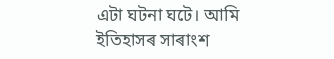এটা ঘটনা ঘটে। আমি ইতিহাসৰ সাৰাংশ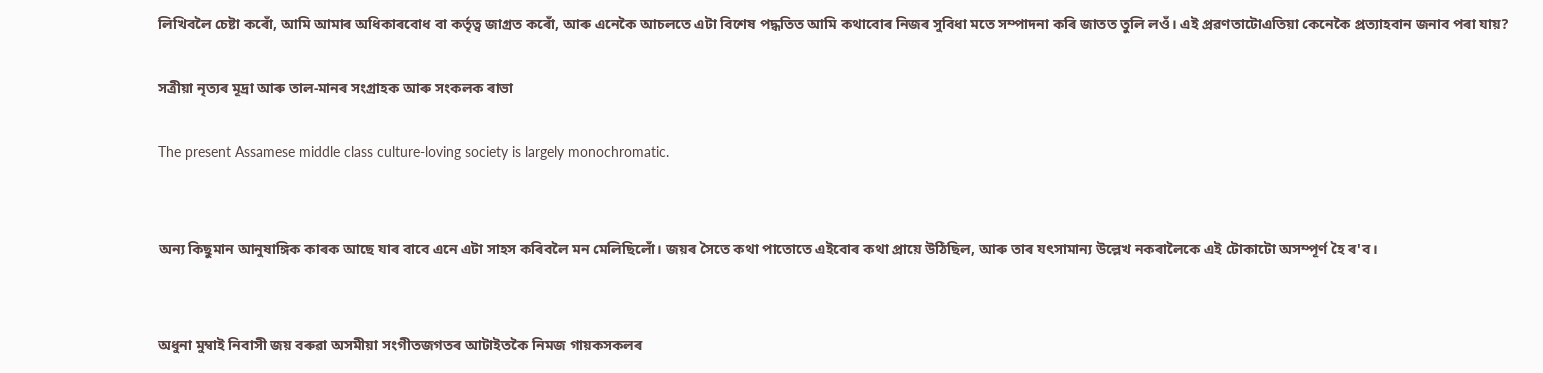লিখিবলৈ চেষ্টা কৰোঁ, আমি আমাৰ অধিকাৰবোধ বা কর্তৃত্ব জাগ্ৰত কৰোঁ, আৰু এনেকৈ আচলতে এটা বিশেষ পদ্ধতিত আমি কথাবোৰ নিজৰ সুবিধা মতে সম্পাদনা কৰি জাতত তুলি লওঁ। এই প্ৰৱণতাটোএতিয়া কেনেকৈ প্রত্যাহবান জনাব পৰা যায়?

সত্ৰীয়া নৃত্যৰ মূদ্ৰা আৰু তাল-মানৰ সংগ্রাহক আৰু সংকলক ৰাভা

The present Assamese middle class culture-loving society is largely monochromatic.


অন্য কিছুমান আনুষাঙ্গিক কাৰক আছে যাৰ বাবে এনে এটা সাহস কৰিবলৈ মন মেলিছিলোঁ। জয়ৰ সৈতে কথা পাতোতে এইবোৰ কথা প্ৰায়ে উঠিছিল, আৰু তাৰ যৎসামান্য উল্লেখ নকৰালৈকে এই টোকাটো অসম্পূৰ্ণ হৈ ৰ'ব।


অধুনা মুম্বাই নিবাসী জয় বৰুৱা অসমীয়া সংগীতজগতৰ আটাইতকৈ নিমজ গায়কসকলৰ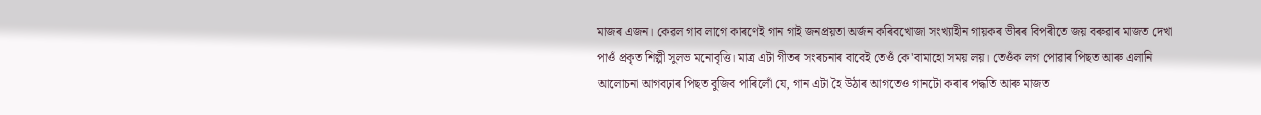মাজৰ এজন। কেৱল গাব লাগে কাৰণেই গান গাই জনপ্ৰয়তা অৰ্জন কৰিবখোজা সংখ্যাহীন গায়কৰ ভীৰৰ বিপৰীতে জয় বৰুৱাৰ মাজত দেখা পাওঁ প্ৰকৃত শিল্পী সুলভ মনোবৃত্তি। মাত্ৰ এটা গীতৰ সংৰচনাৰ বাবেই তেওঁ কে'বামাহো সময় লয়। তেওঁক লগ পোৱাৰ পিছত আৰু এলানি আলোচনা আগবঢ়াৰ পিছত বুজিব পাৰিলোঁ যে, গান এটা হৈ উঠাৰ আগতেও গানটো কৰাৰ পদ্ধতি আৰু মাজত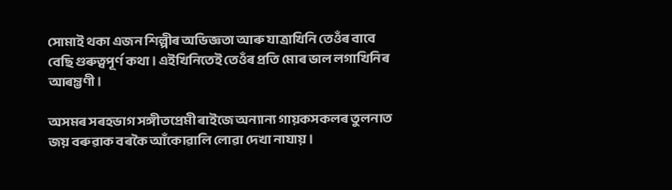সোমাই থকা এজন শিল্পীৰ অভিজ্ঞতা আৰু যাত্ৰাখিনি তেওঁৰ বাবে বেছি গুৰুত্বপূৰ্ণ কথা। এইখিনিতেই তেওঁৰ প্ৰতি মোৰ ভাল লগাখিনিৰ আৰম্ভণী।

অসমৰ সৰহভাগ সঙ্গীতপ্ৰেমী ৰাইজে অন্যান্য গায়কসকলৰ তুলনাত জয় বৰুৱাক বৰকৈ আঁকোৱালি লোৱা দেখা নাযায়।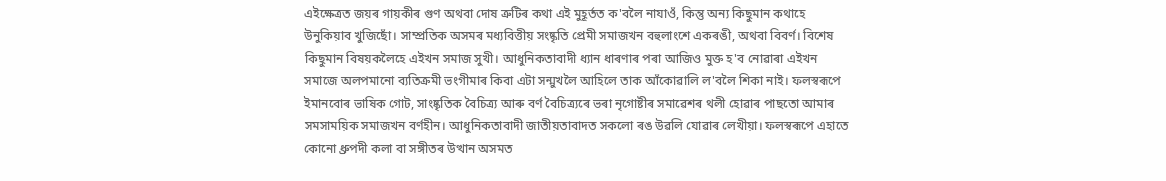এইক্ষেত্ৰত জয়ৰ গায়কীৰ গুণ অথবা দোষ ত্ৰুটিৰ কথা এই মুহূৰ্তত ক'বলৈ নাযাওঁ, কিন্তু অন্য কিছুমান কথাহে উনুকিয়াব খুজিছোঁ। সাম্প্ৰতিক অসমৰ মধ্যবিত্তীয় সংষ্কৃতি প্ৰেমী সমাজখন বহুলাংশে একৰঙী, অথবা বিবৰ্ণ। বিশেষ কিছুমান বিষয়কলৈহে এইখন সমাজ সুখী। আধুনিকতাবাদী ধ্যান ধাৰণাৰ পৰা আজিও মুক্ত হ'ব নোৱাৰা এইখন সমাজে অলপমানো ব্যতিক্ৰমী ভংগীমাৰ কিবা এটা সন্মুখলৈ আহিলে তাক আঁকোৱালি ল'বলৈ শিকা নাই। ফলস্বৰূপে ইমানবোৰ ভাষিক গোট, সাংষ্কৃতিক বৈচিত্ৰ্য আৰু বৰ্ণ বৈচিত্ৰ্যৰে ভৰা নৃগোষ্টীৰ সমাৱেশৰ থলী হোৱাৰ পাছতো আমাৰ সমসাময়িক সমাজখন বৰ্ণহীন। আধুনিকতাবাদী জাতীয়তাবাদত সকলো ৰঙ উৱলি যোৱাৰ লেখীয়া। ফলস্বৰূপে এহাতে কোনো ধ্ৰুপদী কলা বা সঙ্গীতৰ উত্থান অসমত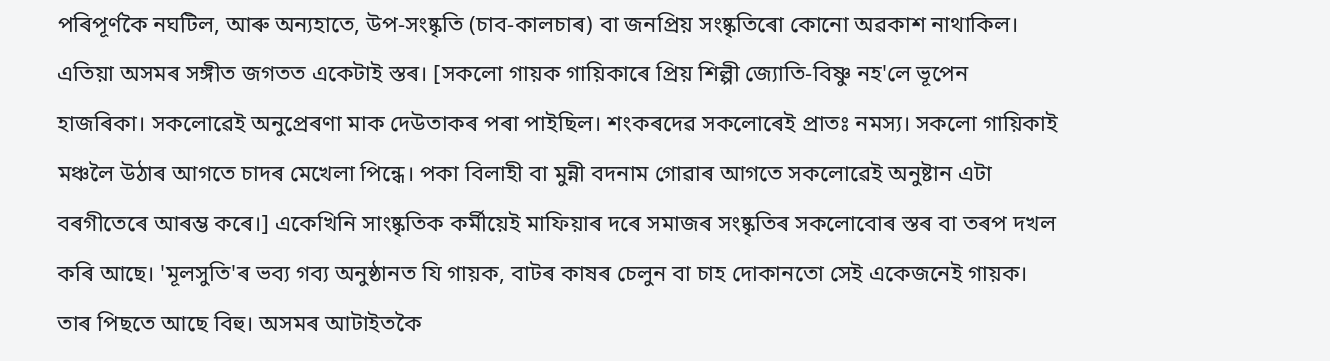পৰিপূৰ্ণকৈ নঘটিল, আৰু অন্যহাতে, উপ-সংষ্কৃতি (চাব-কালচাৰ) বা জনপ্ৰিয় সংষ্কৃতিৰো কোনো অৱকাশ নাথাকিল। এতিয়া অসমৰ সঙ্গীত জগতত একেটাই স্তৰ। [সকলো গায়ক গায়িকাৰে প্ৰিয় শিল্পী জ্যোতি-বিষ্ণু নহ'লে ভূপেন হাজৰিকা। সকলোৱেই অনুপ্ৰেৰণা মাক দেউতাকৰ পৰা পাইছিল। শংকৰদেৱ সকলোৰেই প্ৰাতঃ নমস্য। সকলো গায়িকাই মঞ্চলৈ উঠাৰ আগতে চাদৰ মেখেলা পিন্ধে। পকা বিলাহী বা মুন্নী বদনাম গোৱাৰ আগতে সকলোৱেই অনুষ্টান এটা বৰগীতেৰে আৰম্ভ কৰে।] একেখিনি সাংষ্কৃতিক কৰ্মীয়েই মাফিয়াৰ দৰে সমাজৰ সংষ্কৃতিৰ সকলোবোৰ স্তৰ বা তৰপ দখল কৰি আছে। 'মূলসুতি'ৰ ভব্য গব্য অনুষ্ঠানত যি গায়ক, বাটৰ কাষৰ চেলুন বা চাহ দোকানতো সেই একেজনেই গায়ক। তাৰ পিছতে আছে বিহু। অসমৰ আটাইতকৈ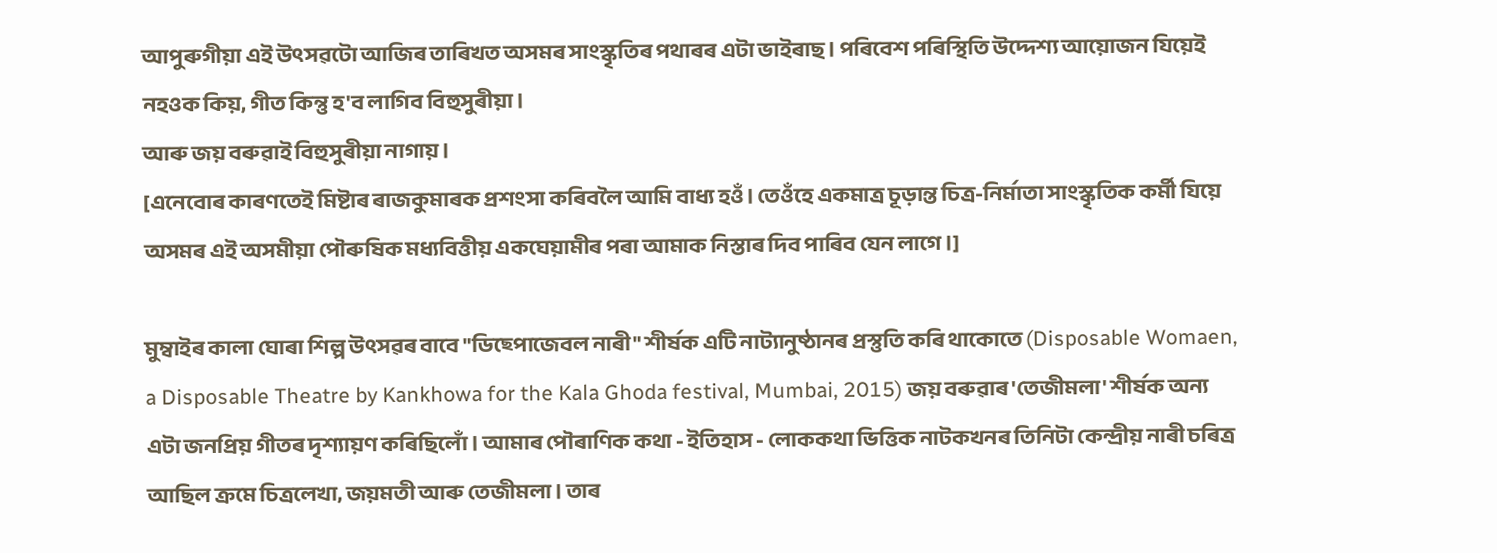আপুৰুগীয়া এই উৎসৱটো আজিৰ তাৰিখত অসমৰ সাংস্কৃতিৰ পথাৰৰ এটা ভাইৰাছ। পৰিবেশ পৰিস্থিতি উদ্দেশ্য আয়োজন যিয়েই নহওক কিয়, গীত কিন্তু হ'ব লাগিব বিহুসুৰীয়া।
আৰু জয় বৰুৱাই বিহুসুৰীয়া নাগায়।
[এনেবোৰ কাৰণতেই মিষ্টাৰ ৰাজকুমাৰক প্ৰশংসা কৰিবলৈ আমি বাধ্য হওঁ। তেওঁহে একমাত্ৰ চূড়ান্ত চিত্ৰ-নির্মাতা সাংস্কৃতিক কৰ্মী যিয়ে অসমৰ এই অসমীয়া পৌৰুষিক মধ্যবিত্তীয় একঘেয়ামীৰ পৰা আমাক নিস্তাৰ দিব পাৰিব যেন লাগে।]

মুম্বাইৰ কালা ঘোৰা শিল্প উৎসৱৰ বাবে "ডিছ্পোজেবল নাৰী" শীৰ্ষক এটি নাট্যানুষ্ঠানৰ প্ৰস্তুতি কৰি থাকোতে (Disposable Womaen, a Disposable Theatre by Kankhowa for the Kala Ghoda festival, Mumbai, 2015) জয় বৰুৱাৰ 'তেজীমলা' শীৰ্ষক অন্য এটা জনপ্ৰিয় গীতৰ দৃশ্যায়ণ কৰিছিলোঁ। আমাৰ পৌৰাণিক কথা - ইতিহাস - লোককথা ভিত্তিক নাটকখনৰ তিনিটা কেন্দ্ৰীয় নাৰী চৰিত্ৰ আছিল ক্ৰমে চিত্ৰলেখা, জয়মতী আৰু তেজীমলা। তাৰ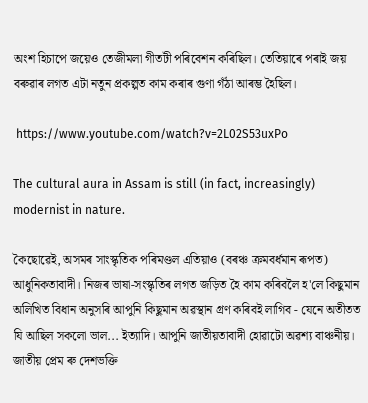অংশ হিচাপে জয়েও তেজীমলা গীতটী পৰিবেশন কৰিছিল। তেতিয়াৰে পৰাই জয় বৰুৱাৰ লগত এটা নতুন প্ৰকল্পত কাম কৰাৰ গুণা গঁঠা আৰম্ভ হৈছিল।

 https://www.youtube.com/watch?v=2L02S53uxPo

The cultural aura in Assam is still (in fact, increasingly) modernist in nature.

কৈছোৱেই, অসমৰ সাংস্কৃতিক পৰিমণ্ডল এতিয়াও (বৰঞ্চ ক্ৰমবৰ্ধমান ৰূপত) আধুনিকতাবাদী। নিজৰ ভাষা-সংস্কৃতিৰ লগত জড়িত হৈ কাম কৰিবলৈ হ'লে কিছুমান অলিখিত বিধান অনুসৰি আপুনি কিছুমান অৱস্থান গ্ৰণ কৰিবই লাগিব - যেনে অতীতত যি আছিল সকলো ভাল... ইত্যাদি। আপুনি জাতীয়তাবাদী হোৱাটো অৱশ্য বাঞ্চনীয়। জাতীয় প্ৰেম ৰু দেশভক্তি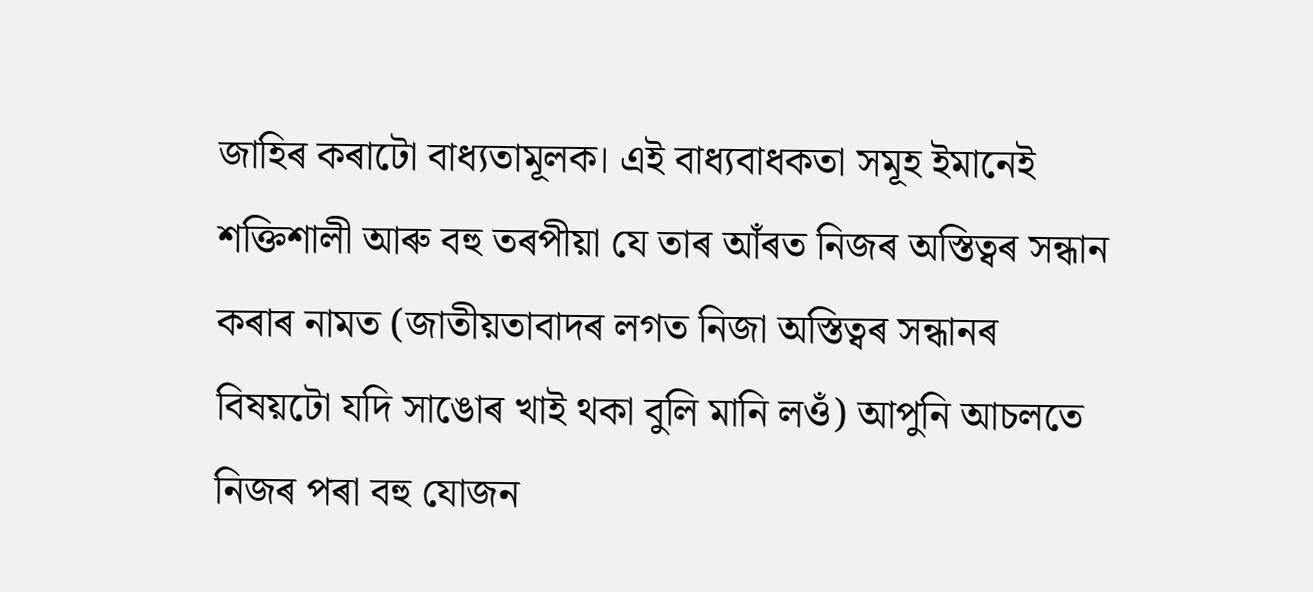জাহিৰ কৰাটো বাধ্যতামূলক। এই বাধ্যবাধকতা সমূহ ইমানেই শক্তিশালী আৰু বহু তৰপীয়া যে তাৰ আঁৰত নিজৰ অস্তিত্বৰ সন্ধান কৰাৰ নামত (জাতীয়তাবাদৰ লগত নিজা অস্তিত্বৰ সন্ধানৰ বিষয়টো যদি সাঙোৰ খাই থকা বুলি মানি লওঁ) আপুনি আচলতে নিজৰ পৰা বহু যোজন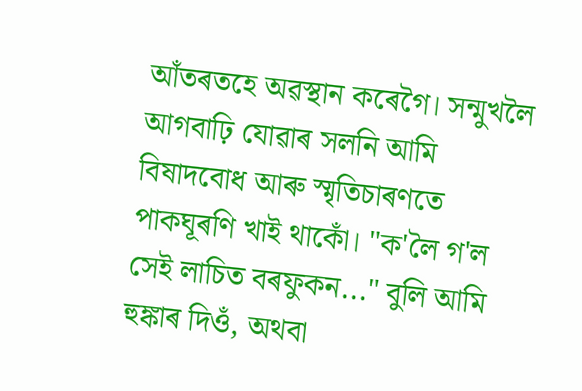আঁতৰতহে অৱস্থান কৰেগৈ। সন্মুখলৈ আগবাঢ়ি যোৱাৰ সলনি আমি বিষাদবোধ আৰু স্মৃতিচাৰণতে পাকঘূৰণি খাই থাকোঁ। "ক'লৈ গ'ল সেই লাচিত বৰফুকন..." বুলি আমি হুঙ্কাৰ দিওঁ, অথবা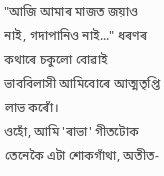"আজি আমাৰ মাজত জয়াও নাই, গদাপানিও নাই..." ধৰণৰ কথাৰে চকুলো বোৱাই ভাববিলাসী আমিবোৰে আত্মতৃপ্তি লাভ কৰোঁ।
ওহোঁ, আমি 'ৰাভা' গীতটোক তেনেকৈ এটা শোকগাঁথা, অতীত-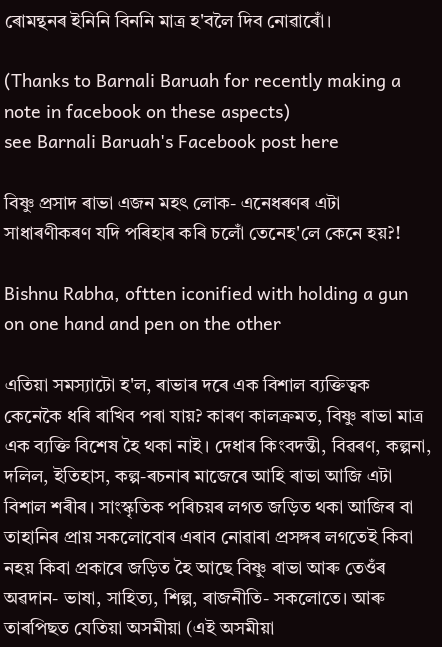ৰোমন্থনৰ ইনিনি বিননি মাত্ৰ হ'বলৈ দিব নোৱাৰোঁ।

(Thanks to Barnali Baruah for recently making a note in facebook on these aspects)
see Barnali Baruah's Facebook post here

বিষ্ণু প্ৰসাদ ৰাভা এজন মহৎ লোক- এনেধৰণৰ এটা সাধাৰণীকৰণ যদি পৰিহাৰ কৰি চলোঁ তেনেহ'লে কেনে হয়?!

Bishnu Rabha, oftten iconified with holding a gun on one hand and pen on the other

এতিয়া সমস্যাটো হ'ল, ৰাভাৰ দৰে এক বিশাল ব্যক্তিত্বক কেনেকৈ ধৰি ৰাখিব পৰা যায়? কাৰণ কালক্ৰমত, বিষ্ণু ৰাভা মাত্ৰ এক ব্যক্তি বিশেষ হৈ থকা নাই। দেধাৰ কিংবদন্তী, বিৱৰণ, কল্পনা, দলিল, ইতিহাস, কল্প-ৰচনাৰ মাজেৰে আহি ৰাভা আজি এটা বিশাল শৰীৰ। সাংস্কৃতিক পৰিচয়ৰ লগত জড়িত থকা আজিৰ বা তাহানিৰ প্ৰায় সকলোবোৰ এৰাব নোৱাৰা প্ৰসঙ্গৰ লগতেই কিবা নহয় কিবা প্ৰকাৰে জড়িত হৈ আছে বিষ্ণু ৰাভা আৰু তেওঁৰ অৱদান- ভাষা, সাহিত্য, শিল্প, ৰাজনীতি- সকলোতে। আৰু তাৰপিছত যেতিয়া অসমীয়া (এই অসমীয়া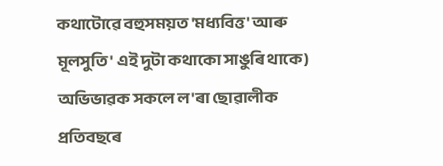কথাটোৱে বহুসময়ত 'মধ্যবিত্ত' আৰু মূলসুতি' এই দুটা কথাকো সাঙুৰি থাকে) অভিভাৱক সকলে ল'ৰা ছোৱালীক প্ৰতিবছৰে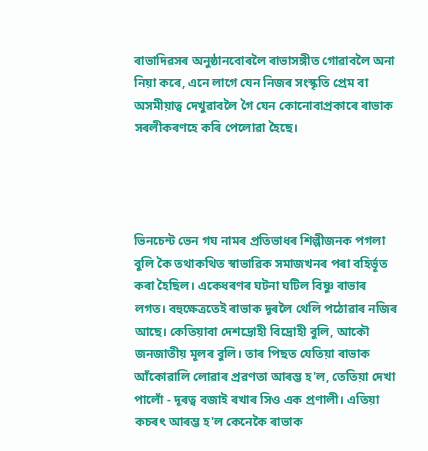ৰাভাদিৱসৰ অনুষ্ঠানবোৰলৈ ৰাভাসঙ্গীত গোৱাবলৈ অনা নিয়া কৰে, এনে লাগে যেন নিজৰ সংস্কৃতি প্ৰেম বা অসমীয়াত্ব দেখুৱাবলৈ গৈ যেন কোনোবাপ্ৰকাৰে ৰাভাক সৰলীকৰণহে কৰি পেলোৱা হৈছে।




ভিনচেন্ট ভেন গঘ নামৰ প্ৰতিভাধৰ শিল্পীজনক পগলা বুলি কৈ তথাকথিত স্বাভাৱিক সমাজখনৰ পৰা বহিৰ্ভূত কৰা হৈছিল। একেধৰণৰ ঘটনা ঘটিল বিষ্ণু ৰাভাৰ লগত। বহুক্ষেত্ৰতেই ৰাভাক দূৰলৈ থেলি পঠোৱাৰ নজিৰ আছে। কেতিয়াবা দেশদ্ৰোহী বিদ্ৰোহী বুলি, আকৌ জনজাতীয় মূলৰ বুলি। তাৰ পিছত যেতিয়া ৰাভাক আঁকোৱালি লোৱাৰ প্ৰৱণতা আৰম্ভ হ'ল, তেতিয়া দেখা পালোঁ - দূৰত্ব বজাই ৰখাৰ সিও এক প্ৰণালী। এতিয়া কচৰৎ আৰম্ভ হ'ল কেনেকৈ ৰাভাক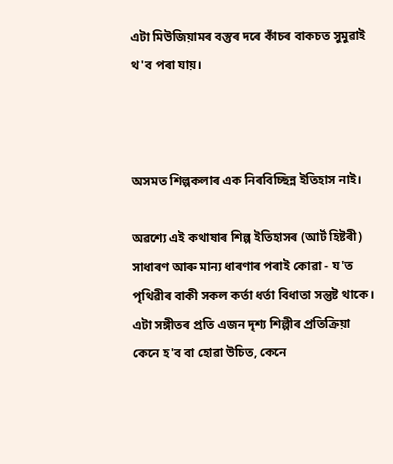এটা মিউজিয়ামৰ বস্তুৰ দৰে কাঁচৰ বাকচত সুমুৱাই থ'ব পৰা যায়।



অসমত শিল্পকলাৰ এক নিৰবিচ্ছিন্ন ইতিহাস নাই।

অৱশ্যে এই কথাষাৰ শিল্প ইতিহাসৰ (আৰ্ট হিষ্টৰী) সাধাৰণ আৰু মান্য ধাৰণাৰ পৰাই কোৱা - য'ত পৃথিৱীৰ বাকী সকল কৰ্তা ধৰ্তা বিধাতা সন্তুষ্ট থাকে। এটা সঙ্গীতৰ প্ৰতি এজন দৃশ্য শিল্পীৰ প্ৰতিক্ৰিয়া কেনে হ'ব বা হোৱা উচিত, কেনে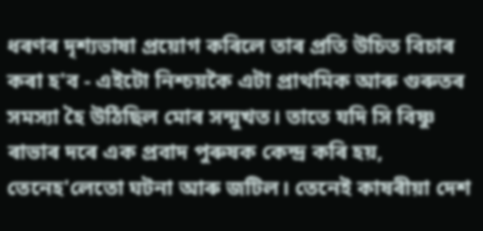ধৰণৰ দৃশ্যভাষা প্ৰয়োগ কৰিলে তাৰ প্ৰতি উচিত বিচাৰ কৰা হ'ব - এইটো নিশ্চয়কৈ এটা প্ৰাথমিক আৰু গুৰুতৰ সমস্যা হৈ উঠিছিল মোৰ সন্মুখত। তাতে যদি সি বিষ্ণু ৰাভাৰ দৰে এক প্ৰবাদ পুৰুষক কেন্দ্ৰ কৰি হয়, তেনেহ'লেতো ঘটনা আৰু জটিল। তেনেই কাষৰীয়া দেশ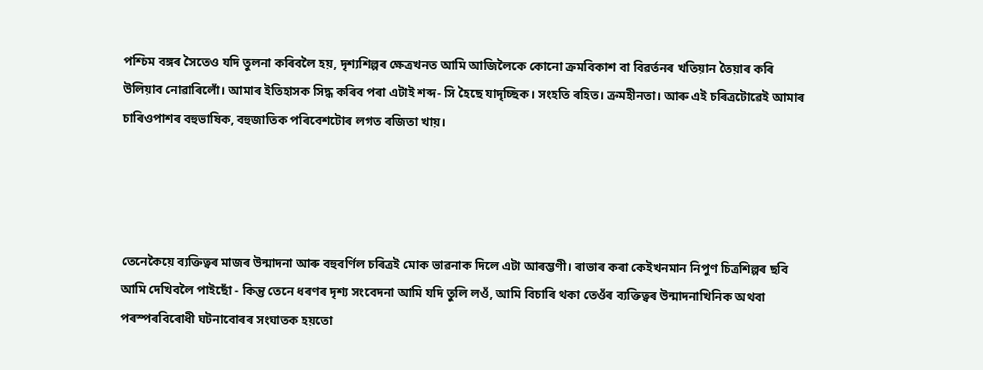পশ্চিম বঙ্গৰ সৈতেও যদি তুলনা কৰিবলৈ হয়, দৃশ্যশিল্পৰ ক্ষেত্ৰখনত আমি আজিলৈকে কোনো ক্ৰমবিকাশ বা বিৱৰ্তনৰ খতিয়ান তৈয়াৰ কৰি উলিয়াব নোৱাৰিলোঁ। আমাৰ ইতিহাসক সিদ্ধ কৰিব পৰা এটাই শব্দ- সি হৈছে যাদৃচ্ছিক। সংহতি ৰহিত। ক্ৰমহীনতা। আৰু এই চৰিত্ৰটোৱেই আমাৰ চাৰিওপাশৰ বহুভাষিক, বহুজাতিক পৰিবেশটোৰ লগত ৰজিতা খায়।




তেনেকৈয়ে ব্যক্তিত্বৰ মাজৰ উন্মাদনা আৰু বহুবৰ্ণিল চৰিত্ৰই মোক ভাৱনাক দিলে এটা আৰম্ভণী। ৰাভাৰ কৰা কেইখনমান নিপুণ চিত্ৰশিল্পৰ ছবি আমি দেখিবলৈ পাইছোঁ - কিন্তু তেনে ধৰণৰ দৃশ্য সংবেদনা আমি যদি তুলি লওঁ, আমি বিচাৰি থকা তেওঁৰ ব্যক্তিত্বৰ উন্মাদনাখিনিক অথবা পৰস্পৰবিৰোধী ঘটনাবোৰৰ সংঘাতক হয়তো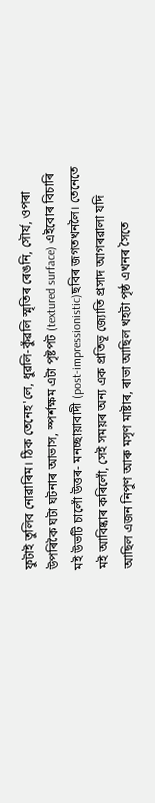ফুটাই তুলিব নোৱাৰিম। ঠিক তেনেহ'লে, ধুৱলি-কুঁৱলি স্মৃতিৰ ৰেঙনি, সৌৰ্য, ওপৰা উপৰিকৈ ঘটা ঘটনাৰ আভাস, স্পৰ্শক্ষম এটা পৃষ্টপট (textured surface) এইবোৰ বিচাৰি মই উভটি চালোঁ উত্তৰ- মনচ্ছায়াবাদী (post-impressionistic)ছবিৰ জগতখনলৈ। তেনেতে মই আবিষ্কাৰ কৰিলোঁ, সেই সময়ৰ অন্য এক প্ৰতিভূ জ্যোতি প্ৰসাদ আগৰৱালা যদি আছিল এজন নিপুণ আৰু মসৃণ মাষ্টাৰ, ৰাভা আছিল খহটা পৃষ্ঠ এখনৰ সৈতে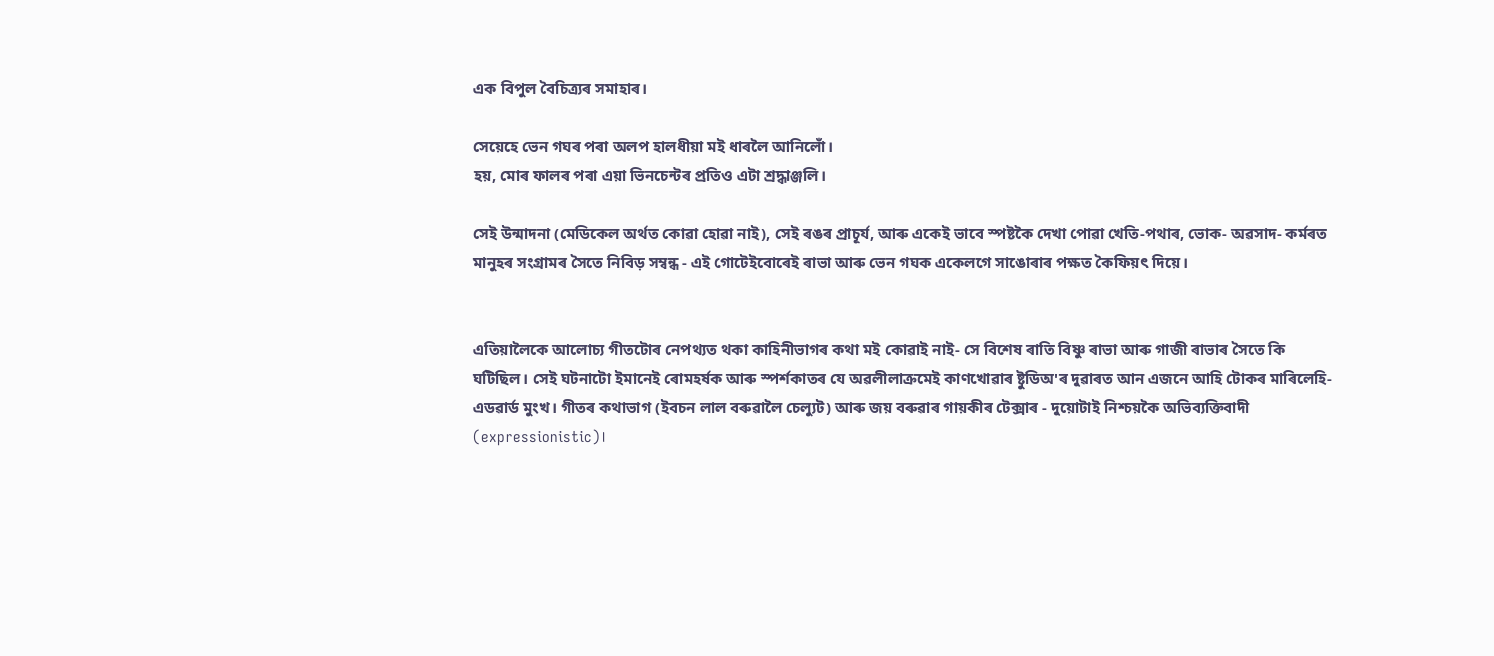এক বিপুল বৈচিত্ৰ্যৰ সমাহাৰ।

সেয়েহে ভেন গঘৰ পৰা অলপ হালধীয়া মই ধাৰলৈ আনিলোঁ।
হয়, মোৰ ফালৰ পৰা এয়া ভিনচেন্টৰ প্ৰতিও এটা শ্ৰদ্ধাঞ্জলি।

সেই উন্মাদনা (মেডিকেল অৰ্থত কোৱা হোৱা নাই), সেই ৰঙৰ প্ৰাচূর্য, আৰু একেই ভাবে স্পষ্টকৈ দেখা পোৱা খেতি-পথাৰ, ভোক- অৱসাদ- কৰ্মৰত মানুহৰ সংগ্ৰামৰ সৈতে নিবিড় সম্বন্ধ - এই গোটেইবোৰেই ৰাভা আৰু ভেন গঘক একেলগে সাঙোৰাৰ পক্ষত কৈফিয়ৎ দিয়ে।


এতিয়ালৈকে আলোচ্য গীতটোৰ নেপথ্যত থকা কাহিনীভাগৰ কথা মই কোৱাই নাই- সে বিশেষ ৰাতি বিষ্ণু ৰাভা আৰু গাজী ৰাভাৰ সৈতে কি ঘটিছিল। সেই ঘটনাটো ইমানেই ৰোমহৰ্ষক আৰু স্পৰ্শকাতৰ যে অৱলীলাক্ৰমেই কাণখোৱাৰ ষ্টুডিঅ'ৰ দুৱাৰত আন এজনে আহি টোকৰ মাৰিলেহি- এডৱাৰ্ড মুংখ। গীতৰ কথাভাগ (ইবচন লাল বৰুৱালৈ চেল্যুট) আৰু জয় বৰুৱাৰ গায়কীৰ টেক্সাৰ - দুয়োটাই নিশ্চয়কৈ অভিব্যক্তিবাদী (expressionistic)।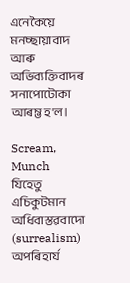এনেকৈয়ে মনচ্ছায়াবাদ আৰু অভিব্যক্তিবাদৰ সনাপোটোকা আৰম্ভ হ'ল।

Scream, Munch
যিহেতু এচিকুটমান অধিবাস্তৱবাদো (surrealism) অপৰিহাৰ্য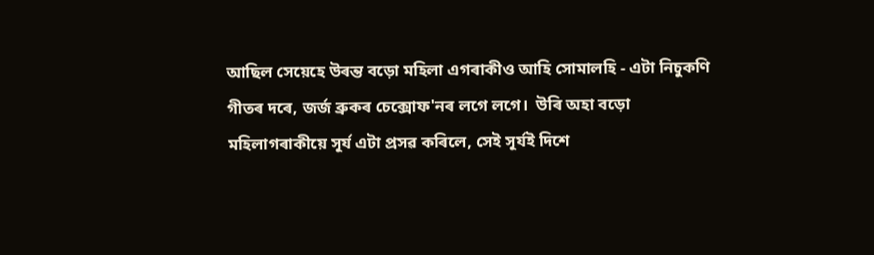আছিল সেয়েহে উৰন্ত বড়ো মহিলা এগৰাকীও আহি সোমালহি - এটা নিচুকণি গীতৰ দৰে, জৰ্জ ব্ৰুকৰ চেক্সোফ'নৰ লগে লগে।  উৰি অহা বড়ো মহিলাগৰাকীয়ে সূৰ্য এটা প্ৰসৱ কৰিলে, সেই সূৰ্যই দিশে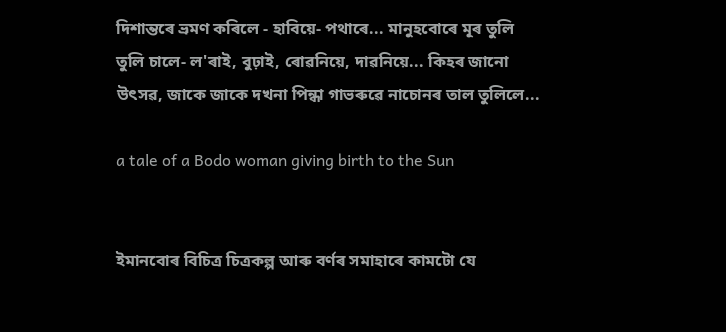দিশান্তৰে ভ্ৰমণ কৰিলে - হাবিয়ে- পথাৰে... মানুহবোৰে মূৰ তুলি তুলি চালে- ল'ৰাই, বুঢ়াই, ৰোৱনিয়ে, দাৱনিয়ে... কিহৰ জানো উৎসৱ, জাকে জাকে দখনা পিন্ধা গাভৰুৱে নাচোনৰ তাল তুলিলে...

a tale of a Bodo woman giving birth to the Sun


ইমানবোৰ বিচিত্ৰ চিত্ৰকল্প আৰু বৰ্ণৰ সমাহাৰে কামটো যে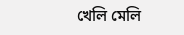খেলি মেলি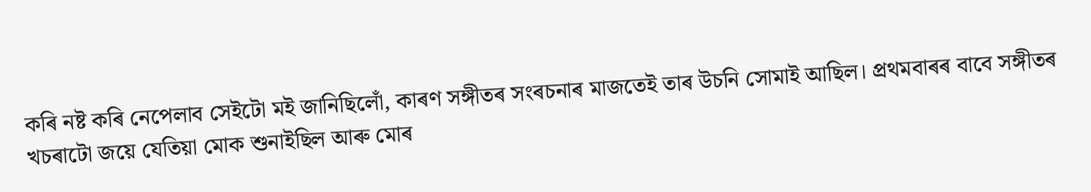কৰি নষ্ট কৰি নেপেলাব সেইটো মই জানিছিলোঁ, কাৰণ সঙ্গীতৰ সংৰচনাৰ মাজতেই তাৰ উচনি সোমাই আছিল। প্ৰথমবাৰৰ বাবে সঙ্গীতৰ খচৰাটো জয়ে যেতিয়া মোক শুনাইছিল আৰু মোৰ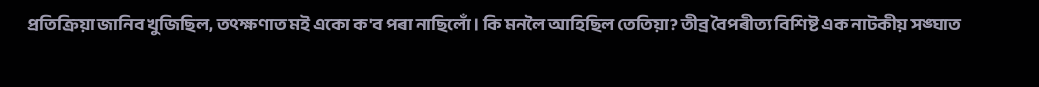প্ৰতিক্ৰিয়া জানিব খুজিছিল, তৎক্ষণাত মই একো ক'ব পৰা নাছিলোঁ। কি মনলৈ আহিছিল তেতিয়া? তীব্ৰ বৈপৰীত্য বিশিষ্ট এক নাটকীয় সঙ্ঘাত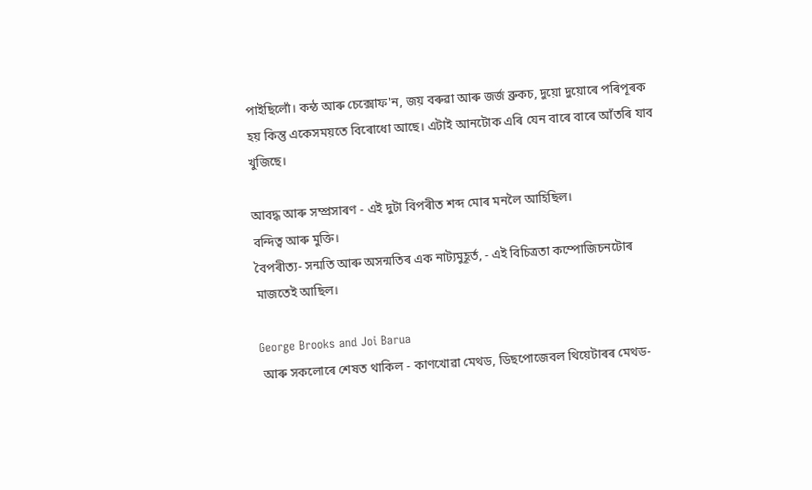পাইছিলোঁ। কন্ঠ আৰু চেক্সোফ'ন, জয় বৰুৱা আৰু জৰ্জ ব্ৰুকচ, দুয়ো দুয়োৰে পৰিপূৰক হয় কিন্তু একেসময়তে বিৰোধো আছে। এটাই আনটোক এৰি যেন বাৰে বাৰে আঁতৰি যাব খুজিছে।

আবদ্ধ আৰু সম্প্ৰসাৰণ - এই দুটা বিপৰীত শব্দ মোৰ মনলৈ আহিছিল।
বন্দিত্ব আৰু মুক্তি।
বৈপৰীত্য- সন্মতি আৰু অসন্মতিৰ এক নাট্যমুহূৰ্ত, - এই বিচিত্ৰতা কম্পোজিচনটোৰ মাজতেই আছিল।

George Brooks and Joi Barua
 আৰু সকলোৰে শেষত থাকিল - কাণখোৱা মেথড, ডিছপোজেবল থিয়েটাৰৰ মেথড-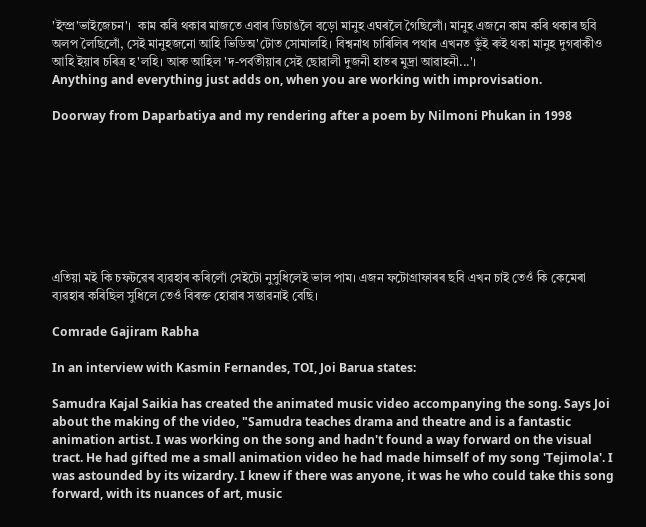'ইম্প্ৰ'ভাইজেচন'।  কাম কৰি থকাৰ মাজতে এবাৰ ডিচাঙলৈ বড়ো মানুহ এঘৰলৈ গৈছিলোঁ। মানুহ এজনে কাম কৰি থকাৰ ছবি অলপ লৈছিলোঁ, সেই মানুহজনো আহি ভিডিঅ'টোত সোমালহি। বিশ্বনাথ চাৰিলিৰ পথাৰ এখনত ভুঁই ৰুই থকা মানুহ দুগৰাকীও আহি ইয়াৰ চৰিত্ৰ হ'লহি। আৰু আহিল 'দ-পৰ্বতীয়াৰ সেই ছোৱালী দুজনী হাতৰ মুদ্ৰা আৱাহনী...'।
Anything and everything just adds on, when you are working with improvisation.

Doorway from Daparbatiya and my rendering after a poem by Nilmoni Phukan in 1998








এতিয়া মই কি চফটৱেৰ ব্যৱহাৰ কৰিলোঁ সেইটো নুসুধিলেই ভাল পাম। এজন ফটোগ্ৰাফাৰৰ ছবি এখন চাই তেওঁ কি কেমেৰা ব্যৱহাৰ কৰিছিল সুধিলে তেওঁ বিৰক্ত হোৱাৰ সম্ভাৱনাই বেছি।

Comrade Gajiram Rabha

In an interview with Kasmin Fernandes, TOI, Joi Barua states:

Samudra Kajal Saikia has created the animated music video accompanying the song. Says Joi about the making of the video, "Samudra teaches drama and theatre and is a fantastic animation artist. I was working on the song and hadn't found a way forward on the visual tract. He had gifted me a small animation video he had made himself of my song 'Tejimola'. I was astounded by its wizardry. I knew if there was anyone, it was he who could take this song forward, with its nuances of art, music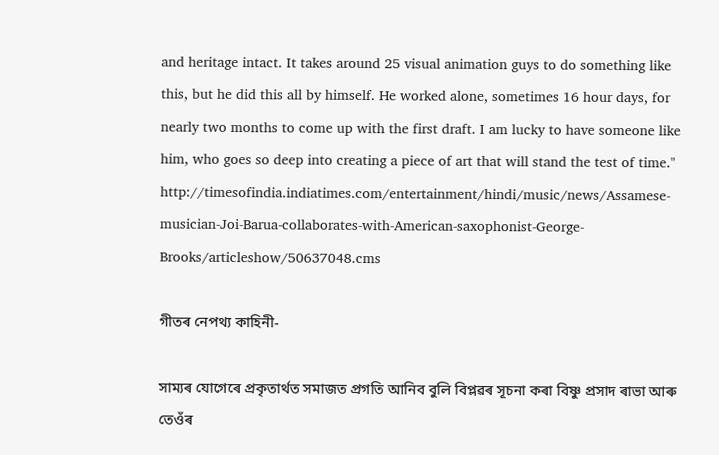and heritage intact. It takes around 25 visual animation guys to do something like this, but he did this all by himself. He worked alone, sometimes 16 hour days, for nearly two months to come up with the first draft. I am lucky to have someone like him, who goes so deep into creating a piece of art that will stand the test of time."
http://timesofindia.indiatimes.com/entertainment/hindi/music/news/Assamese-musician-Joi-Barua-collaborates-with-American-saxophonist-George-Brooks/articleshow/50637048.cms

গীতৰ নেপথ্য কাহিনী-

সাম্যৰ যোগেৰে প্ৰকৃতাৰ্থত সমাজত প্ৰগতি আনিব বুলি বিপ্লৱৰ সূচনা কৰা বিষ্ণু প্ৰসাদ ৰাভা আৰু তেওঁৰ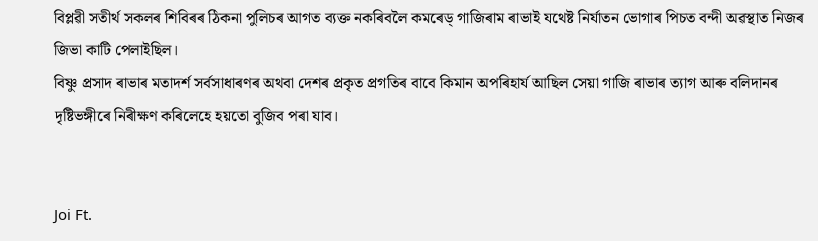বিপ্লৱী সতীৰ্থ সকলৰ শিবিৰৰ ঠিকনা পুলিচৰ আগত ব্যক্ত নকৰিবলৈ কমৰেড্ গাজিৰাম ৰাভাই যথেষ্ট নিৰ্যাতন ভোগাৰ পিচত বন্দী অৱস্থাত নিজৰ জিভা কাটি পেলাইছিল।
বিষ্ণু প্ৰসাদ ৰাভাৰ মতাদৰ্শ সৰ্বসাধাৰণৰ অথবা দেশৰ প্ৰকৃত প্ৰগতিৰ বাবে কিমান অপৰিহাৰ্য আছিল সেয়া গাজি ৰাভাৰ ত্যাগ আৰু বলিদানৰ দৃষ্টিভঙ্গীৰে নিৰীক্ষণ কৰিলেহে হয়তো বুজিব পৰা যাব।


Joi Ft.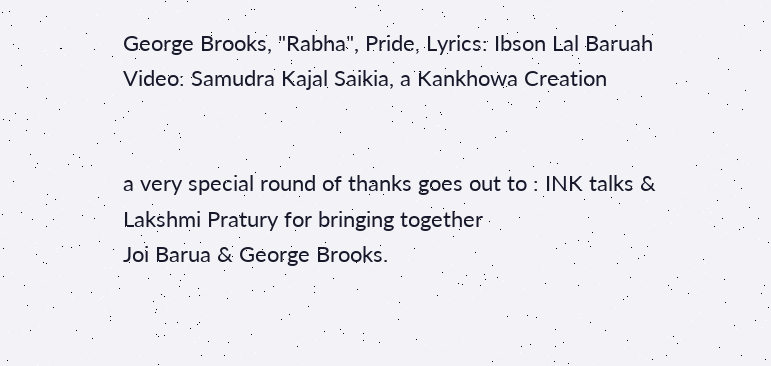George Brooks, "Rabha", Pride, Lyrics: Ibson Lal Baruah
Video: Samudra Kajal Saikia, a Kankhowa Creation


a very special round of thanks goes out to : INK talks & Lakshmi Pratury for bringing together
Joi Barua & George Brooks.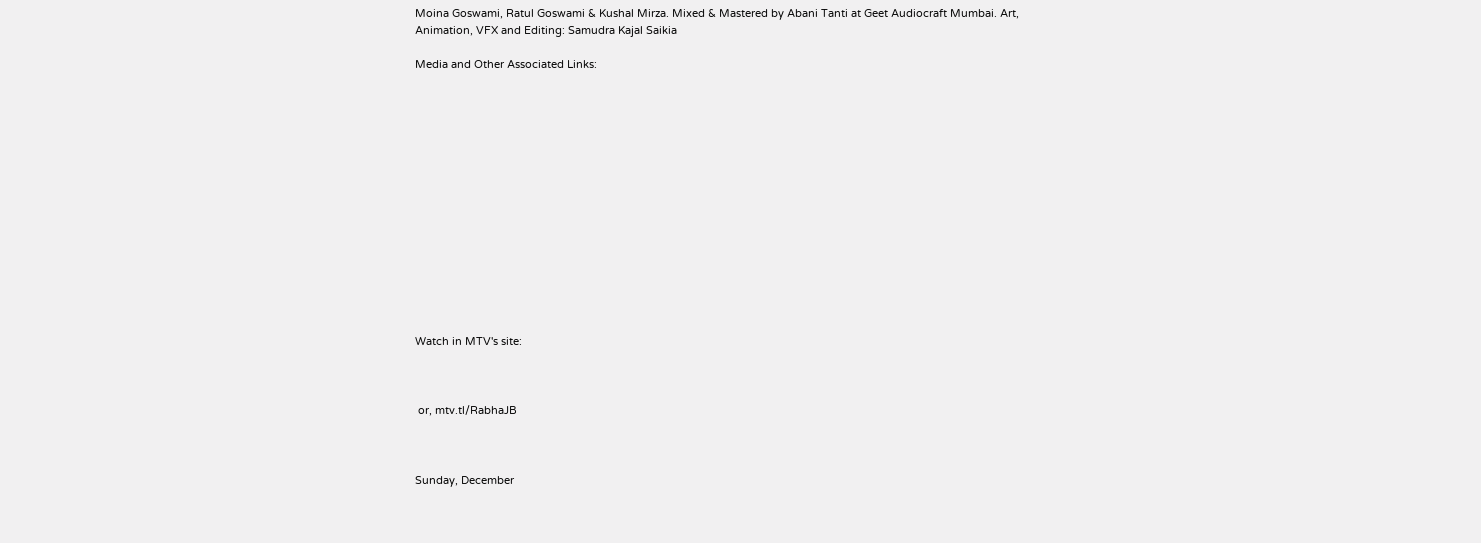Moina Goswami, Ratul Goswami & Kushal Mirza. Mixed & Mastered by Abani Tanti at Geet Audiocraft Mumbai. Art, Animation, VFX and Editing: Samudra Kajal Saikia

Media and Other Associated Links:















Watch in MTV's site:



 or, mtv.tl/RabhaJB



Sunday, December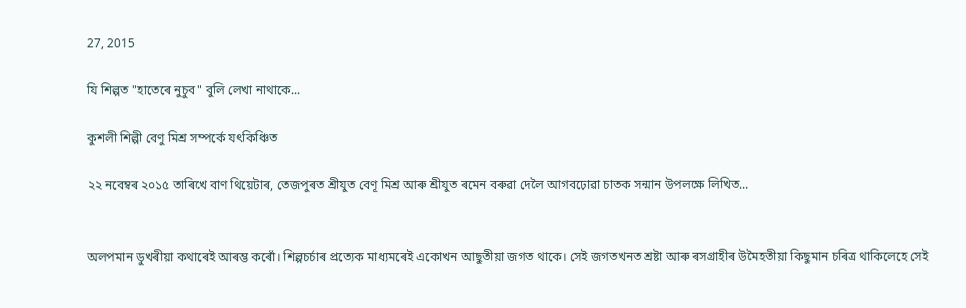27, 2015

যি শিল্পত "হাতেৰে নুচুব" বুলি লেখা নাথাকে...

কুশলী শিল্পী বেণু মিশ্ৰ সম্পৰ্কে যৎকিঞ্চিত

২২ নবেম্বৰ ২০১৫ তাৰিখে বাণ থিয়েটাৰ, তেজপুৰত শ্ৰীযুত বেণূ মিশ্ৰ আৰু শ্ৰীযুত ৰমেন বৰুৱা দেলৈ আগবঢ়োৱা চাতক সন্মান উপলক্ষে লিখিত...


অলপমান ডুখৰীয়া কথাৰেই আৰম্ভ কৰোঁ। শিল্পচৰ্চাৰ প্ৰত্যেক মাধ্যমৰেই একোখন আছুতীয়া জগত থাকে। সেই জগতখনত শ্ৰষ্টা আৰু ৰসগ্ৰাহীৰ উমৈহতীয়া কিছুমান চৰিত্ৰ থাকিলেহে সেই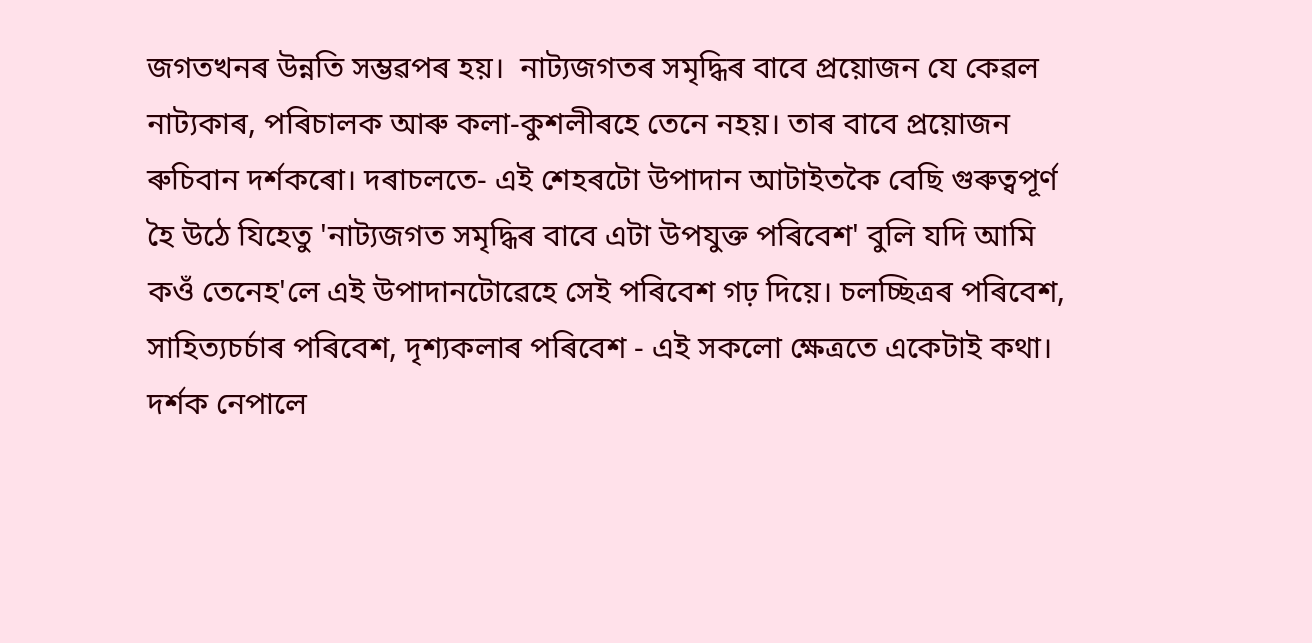জগতখনৰ উন্নতি সম্ভৱপৰ হয়।  নাট্যজগতৰ সমৃদ্ধিৰ বাবে প্ৰয়োজন যে কেৱল নাট্যকাৰ, পৰিচালক আৰু কলা-কুশলীৰহে তেনে নহয়। তাৰ বাবে প্ৰয়োজন ৰুচিবান দৰ্শকৰো। দৰাচলতে- এই শেহৰটো উপাদান আটাইতকৈ বেছি গুৰুত্বপূৰ্ণ হৈ উঠে যিহেতু 'নাট্যজগত সমৃদ্ধিৰ বাবে এটা উপযুক্ত পৰিবেশ' বুলি যদি আমি কওঁ তেনেহ'লে এই উপাদানটোৱেহে সেই পৰিবেশ গঢ় দিয়ে। চলচ্ছিত্ৰৰ পৰিবেশ, সাহিত্যচৰ্চাৰ পৰিবেশ, দৃশ্যকলাৰ পৰিবেশ - এই সকলো ক্ষেত্ৰতে একেটাই কথা। দৰ্শক নেপালে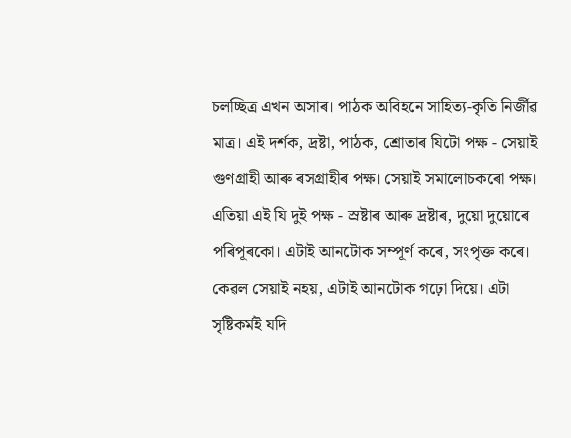চলচ্ছিত্ৰ এখন অসাৰ। পাঠক অবিহনে সাহিত্য-কৃতি নিৰ্জীৱ মাত্ৰ। এই দৰ্শক, দ্ৰষ্টা, পাঠক, শ্ৰোতাৰ যিটো পক্ষ - সেয়াই গুণগ্ৰাহী আৰু ৰসগ্ৰাহীৰ পক্ষ। সেয়াই সমালোচকৰো পক্ষ। এতিয়া এই যি দুই পক্ষ - স্ৰষ্টাৰ আৰু দ্ৰষ্টাৰ, দুয়ো দুয়োৰে পৰিপূৰকো। এটাই আনটোক সম্পূৰ্ণ কৰে, সংপৃক্ত কৰে। কেৱল সেয়াই নহয়, এটাই আনটোক গঢ়ো দিয়ে। এটা সৃষ্টিকৰ্মই যদি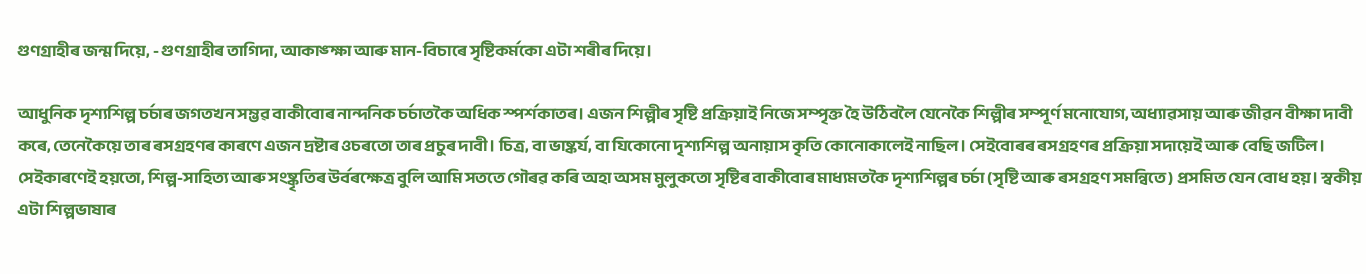গুণগ্ৰাহীৰ জন্ম দিয়ে, - গুণগ্ৰাহীৰ তাগিদা, আকাঙ্ক্ষা আৰু মান-বিচাৰে সৃষ্টিকৰ্মকো এটা শৰীৰ দিয়ে।

আধুনিক দৃশ্যশিল্প চৰ্চাৰ জগতখন সম্ভৱ বাকীবোৰ নান্দনিক চৰ্চাতকৈ অধিক স্পৰ্শকাতৰ। এজন শিল্পীৰ সৃষ্টি প্ৰক্ৰিয়াই নিজে সম্পৃক্ত হৈ উঠিবলৈ যেনেকৈ শিল্পীৰ সম্পূৰ্ণ মনোযোগ, অধ্যাৱসায় আৰু জীৱন বীক্ষা দাবী কৰে, তেনেকৈয়ে তাৰ ৰসগ্ৰহণৰ কাৰণে এজন দ্ৰষ্টাৰ ওচৰতো তাৰ প্ৰচুৰ দাবী। চিত্ৰ, বা ভাষ্কৰ্য, বা যিকোনো দৃশ্যশিল্প অনায়াস কৃতি কোনোকালেই নাছিল। সেইবোৰৰ ৰসগ্ৰহণৰ প্ৰক্ৰিয়া সদায়েই আৰু বেছি জটিল। সেইকাৰণেই হয়তো, শিল্প-সাহিত্য আৰু সংষ্কৃতিৰ উৰ্বৰক্ষেত্ৰ বুলি আমি সততে গৌৰৱ কৰি অহা অসম মুলুকতো সৃষ্টিৰ বাকীবোৰ মাধ্যমতকৈ দৃশ্যশিল্পৰ চৰ্চা (সৃষ্টি আৰু ৰসগ্ৰহণ সমন্বিতে) প্ৰসমিত যেন বোধ হয়। স্বকীয় এটা শিল্পভাষাৰ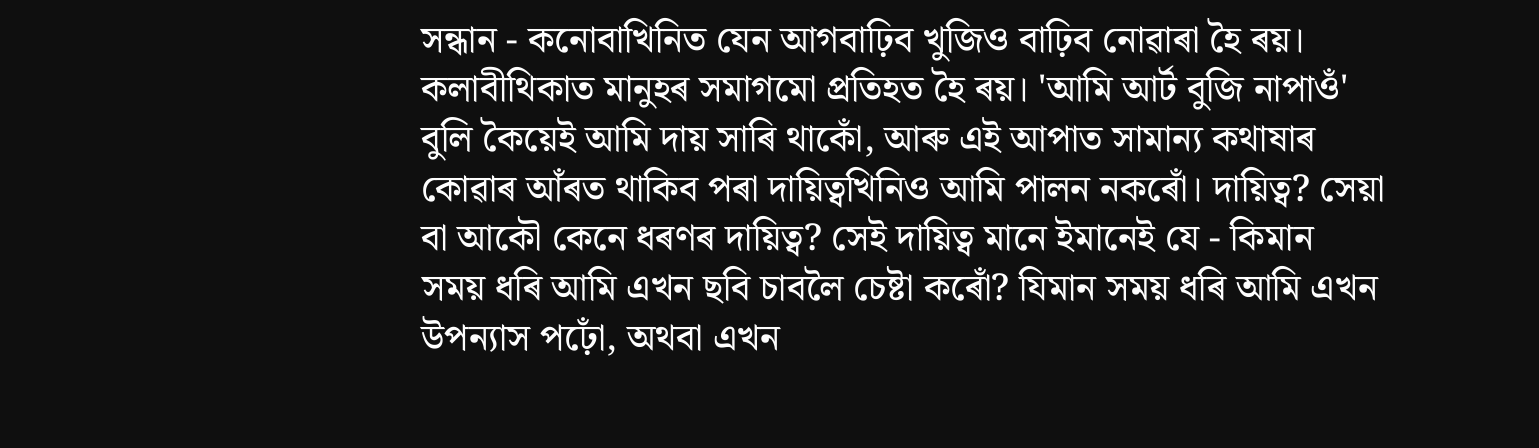সন্ধান - কনোবাখিনিত যেন আগবাঢ়িব খুজিও বাঢ়িব নোৱাৰা হৈ ৰয়। কলাবীথিকাত মানুহৰ সমাগমো প্ৰতিহত হৈ ৰয়। 'আমি আৰ্ট বুজি নাপাওঁ' বুলি কৈয়েই আমি দায় সাৰি থাকোঁ, আৰু এই আপাত সামান্য কথাষাৰ কোৱাৰ আঁৰত থাকিব পৰা দায়িত্বখিনিও আমি পালন নকৰোঁ। দায়িত্ব? সেয়া বা আকৌ কেনে ধৰণৰ দায়িত্ব? সেই দায়িত্ব মানে ইমানেই যে - কিমান সময় ধৰি আমি এখন ছবি চাবলৈ চেষ্টা কৰোঁ? যিমান সময় ধৰি আমি এখন উপন্যাস পঢ়োঁ, অথবা এখন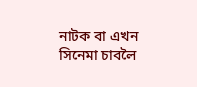নাটক বা এখন সিনেমা চাবলৈ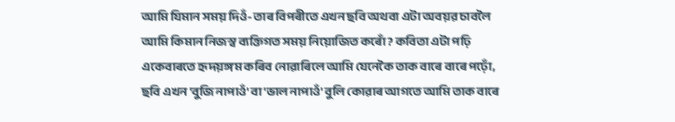আমি যিমান সময় দিওঁ- তাৰ বিপৰীতে এখন ছবি অথবা এটা অবয়ৱ চাবলৈ আমি কিমান নিজস্ব ব্যক্তিগত সময় নিয়োজিত কৰোঁ? কবিতা এটা পঢ়ি একেবাৰতে হৃদয়ঙ্গম কৰিব নোৱাৰিলে আমি যেনেকৈ তাক বাৰে বাৰে পঢ়োঁ, ছবি এখন 'বুজি নাপাওঁ' বা 'ভাল নাপাওঁ' বুলি কোৱাৰ আগতে আমি তাক বাৰে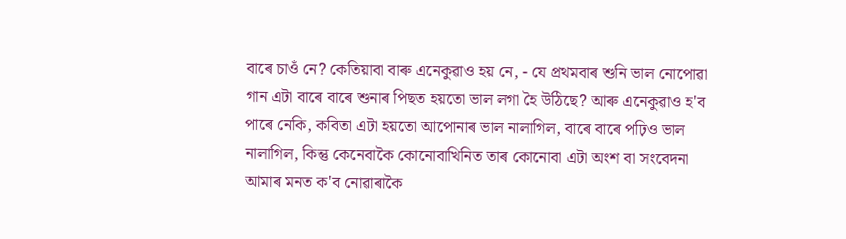বাৰে চাওঁ নে? কেতিয়াবা বাৰু এনেকুৱাও হয় নে, - যে প্ৰথমবাৰ শুনি ভাল নোপোৱা গান এটা বাৰে বাৰে শুনাৰ পিছত হয়তো ভাল লগা হৈ উঠিছে? আৰু এনেকুৱাও হ'ব পাৰে নেকি, কবিতা এটা হয়তো আপোনাৰ ভাল নালাগিল, বাৰে বাৰে পঢ়িও ভাল নালাগিল, কিন্তু কেনেবাকৈ কোনোবাখিনিত তাৰ কোনোবা এটা অংশ বা সংবেদনা আমাৰ মনত ক'ব নোৱাৰাকৈ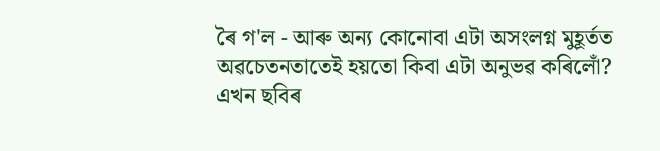ৰৈ গ'ল - আৰু অন্য কোনোবা এটা অসংলগ্ন মুহূৰ্তত অৱচেতনতাতেই হয়তো কিবা এটা অনুভৱ কৰিলোঁ? এখন ছবিৰ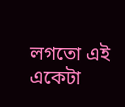লগতো এই একেটা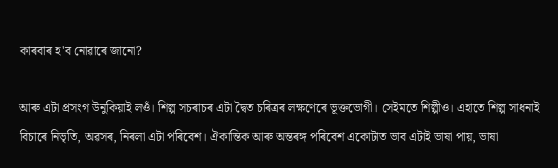কাৰবাৰ হ'ব নোৱাৰে জানো?

আৰু এটা প্ৰসংগ উনুকিয়াই লওঁ। শিল্প সচৰাচৰ এটা দ্বৈত চৰিত্ৰৰ লক্ষণেৰে ভূক্তভোগী। সেইমতে শিল্পীও। এহাতে শিল্প সাধনাই বিচাৰে নিভৃতি, অৱসৰ, নিৰলা এটা পৰিবেশ। ঐকান্তিক আৰু অন্তৰঙ্গ পৰিবেশ একোটাত ভাব এটাই ভাষা পায়, ভাষা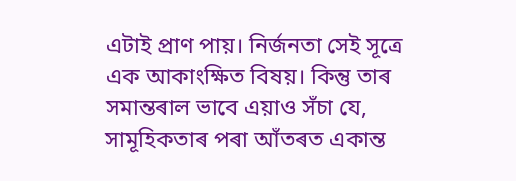এটাই প্ৰাণ পায়। নিৰ্জনতা সেই সূত্ৰে এক আকাংক্ষিত বিষয়। কিন্তু তাৰ সমান্তৰাল ভাবে এয়াও সঁচা যে, সামূহিকতাৰ পৰা আঁতৰত একান্ত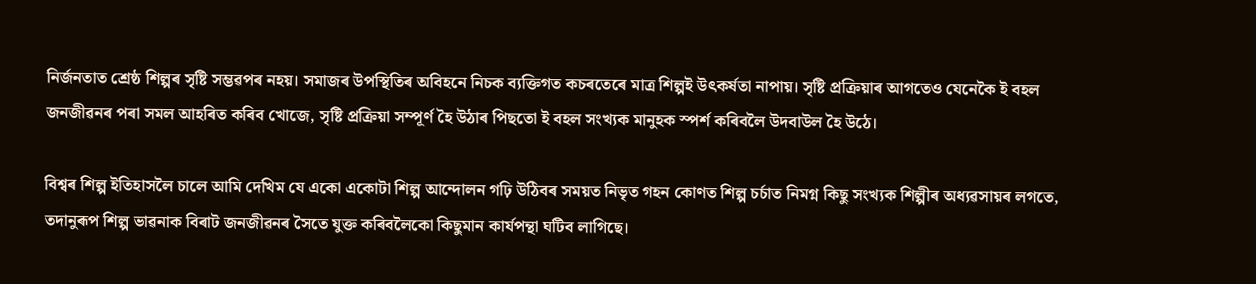নিৰ্জনতাত শ্ৰেষ্ঠ শিল্পৰ সৃষ্টি সম্ভৱপৰ নহয়। সমাজৰ উপস্থিতিৰ অবিহনে নিচক ব্যক্তিগত কচৰতেৰে মাত্ৰ শিল্পই উৎকৰ্ষতা নাপায়। সৃষ্টি প্ৰক্ৰিয়াৰ আগতেও যেনেকৈ ই বহল জনজীৱনৰ পৰা সমল আহৰিত কৰিব খোজে, সৃষ্টি প্ৰক্ৰিয়া সম্পূৰ্ণ হৈ উঠাৰ পিছতো ই বহল সংখ্যক মানুহক স্পৰ্শ কৰিবলৈ উদবাউল হৈ উঠে।

বিশ্বৰ শিল্প ইতিহাসলৈ চালে আমি দেখিম যে একো একোটা শিল্প আন্দোলন গঢ়ি উঠিবৰ সময়ত নিভৃত গহন কোণত শিল্প চৰ্চাত নিমগ্ন কিছু সংখ্যক শিল্পীৰ অধ্যৱসায়ৰ লগতে, তদানুৰূপ শিল্প ভাৱনাক বিৰাট জনজীৱনৰ সৈতে যুক্ত কৰিবলৈকো কিছুমান কাৰ্যপন্থা ঘটিব লাগিছে।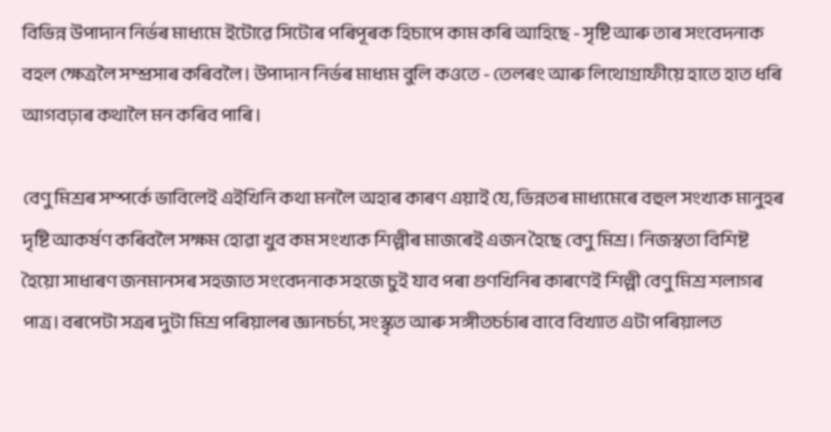বিভিন্ন উপাদান নিৰ্ভৰ মাধ্যমে ইটোৱে সিটোৰ পৰিপূৰক হিচাপে কাম কৰি আহিছে - সৃষ্টি আৰু তাৰ সংবেদনাক বহল ক্ষেত্ৰলৈ সম্প্ৰসাৰ কৰিবলৈ। উপাদান নিৰ্ভৰ মাধ্যম বুলি কওতে - তেলৰং আৰু লিথোগ্ৰাফীয়ে হাতে হাত ধৰি আগবঢ়াৰ কথালৈ মন কৰিব পাৰি।

বেণু মিশ্ৰৰ সম্পৰ্কে ভাবিলেই এইখিনি কথা মনলৈ অহাৰ কাৰণ এয়াই যে, ভিন্নতৰ মাধ্যমেৰে বহুল সংখ্যক মানুহৰ দৃষ্টি আকৰ্ষণ কৰিবলৈ সক্ষম হোৱা খুব কম সংখ্যক শিল্পীৰ মাজৰেই এজন হৈছে বেণু মিশ্ৰ। নিজস্বতা বিশিষ্ট হৈয়ো সাধাৰণ জনমানসৰ সহজাত সংবেদনাক সহজে চুই যাব পৰা গুণখিনিৰ কাৰণেই শিল্পী বেণু মিশ্ৰ শলাগৰ পাত্ৰ। বৰপেটা সত্ৰৰ দুটা মিশ্ৰ পৰিয়ালৰ জ্ঞানচর্চা, সংস্কৃত আৰু সঙ্গীতচৰ্চাৰ বাবে বিখ্যাত এটা পৰিয়ালত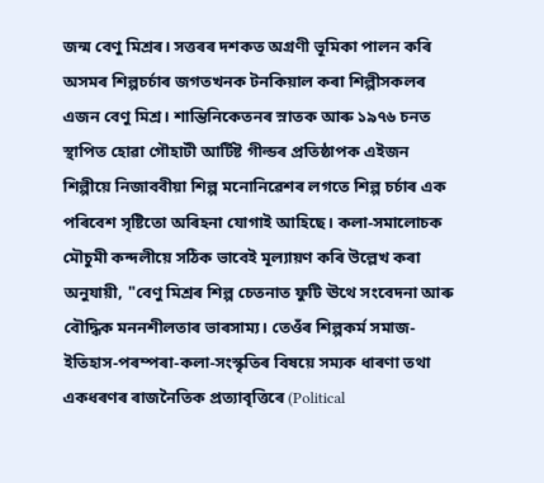জন্ম বেণু মিশ্ৰৰ। সত্তৰৰ দশকত অগ্ৰণী ভূমিকা পালন কৰি অসমৰ শিল্পচৰ্চাৰ জগতখনক টনকিয়াল কৰা শিল্পীসকলৰ এজন বেণু মিশ্ৰ। শান্তিনিকেতনৰ স্নাতক আৰু ১৯৭৬ চনত স্থাপিত হোৱা গৌহাটী আৰ্টিষ্ট গীল্ডৰ প্ৰতিষ্ঠাপক এইজন শিল্পীয়ে নিজাববীয়া শিল্প মনোনিৱেশৰ লগতে শিল্প চৰ্চাৰ এক পৰিবেশ সৃষ্টিতো অৰিহনা যোগাই আহিছে। কলা-সমালোচক মৌচুমী কন্দলীয়ে সঠিক ভাবেই মূল্যায়ণ কৰি উল্লেখ কৰা অনুযায়ী, "বেণু মিশ্ৰৰ শিল্প চেতনাত ফুটি ঊথে সংবেদনা আৰু বৌদ্ধিক মননশীলতাৰ ভাৰসাম্য। তেওঁৰ শিল্পকৰ্ম সমাজ-ইতিহাস-পৰম্পৰা-কলা-সংস্কৃতিৰ বিষয়ে সম্যক ধাৰণা তথা একধৰণৰ ৰাজনৈতিক প্ৰত্যাবৃত্তিৰে (Political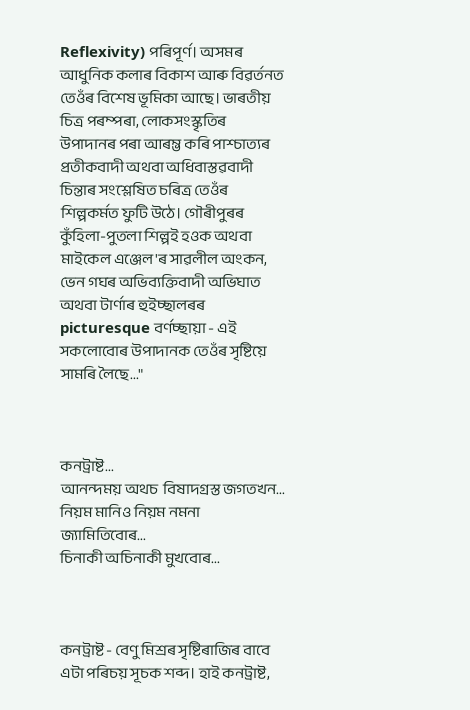Reflexivity) পৰিপূৰ্ণ। অসমৰ আধুনিক কলাৰ বিকাশ আৰু বিৱৰ্তনত তেওঁৰ বিশেষ ভূমিকা আছে। ভাৰতীয় চিত্ৰ পৰম্পৰা, লোকসংস্কৃতিৰ উপাদানৰ পৰা আৰম্ভ কৰি পাশ্চাত্যৰ প্ৰতীকবাদী অথবা অধিবাস্তৱবাদী চিন্তাৰ সংশ্লেষিত চৰিত্ৰ তেওঁৰ শিল্পকৰ্মত ফুটি উঠে। গৌৰীপুৰৰ কুঁহিলা-পুতলা শিল্পই হওক অথবা মাইকেল এঞ্জেল'ৰ সাৱলীল অংকন, ভেন গঘৰ অভিব্যক্তিবাদী অভিঘাত অথবা টাৰ্ণাৰ হুইচ্ছালৰৰ picturesque বৰ্ণচ্ছায়া - এই সকলোবোৰ উপাদানক তেওঁৰ সৃষ্টিয়ে সামৰি লৈছে..."



কনট্ৰাষ্ট...
আনন্দময় অথচ  বিষাদগ্ৰস্ত জগতখন...
নিয়ম মানিও নিয়ম নমনা জ্যামিতিবোৰ...
চিনাকী অচিনাকী মুখবোৰ...



কনট্ৰাষ্ট - বেণু মিশ্ৰৰ সৃষ্টিৰাজিৰ বাবে এটা পৰিচয় সূচক শব্দ। হাই কনট্ৰাষ্ট,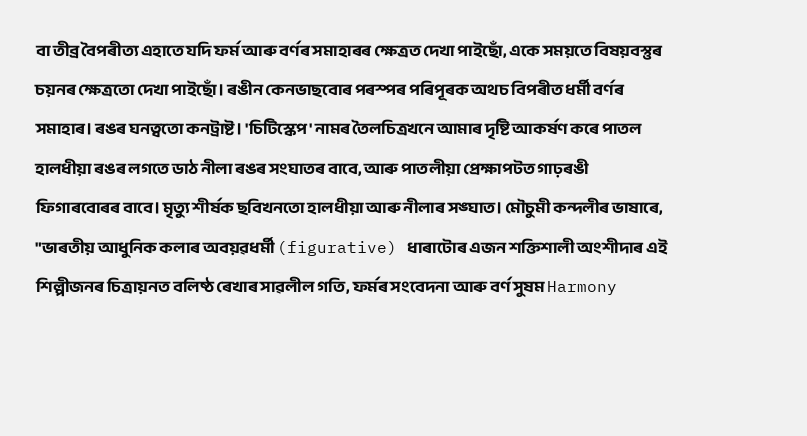বা তীব্ৰ বৈপৰীত্য এহাতে যদি ফৰ্ম আৰু বৰ্ণৰ সমাহাৰৰ ক্ষেত্ৰত দেখা পাইছোঁ, একে সময়তে বিষয়বস্তুৰ চয়নৰ ক্ষেত্ৰতো দেখা পাইছোঁ। ৰঙীন কেনভাছবোৰ পৰস্পৰ পৰিপূৰক অথচ বিপৰীত ধৰ্মী বৰ্ণৰ সমাহাৰ। ৰঙৰ ঘনত্বতো কনট্ৰাষ্ট। 'চিটিস্কেপ' নামৰ তৈলচিত্ৰখনে আমাৰ দৃষ্টি আকৰ্ষণ কৰে পাতল হালধীয়া ৰঙৰ লগতে ডাঠ নীলা ৰঙৰ সংঘাতৰ বাবে, আৰু পাতলীয়া প্ৰেক্ষাপটত গাঢ়ৰঙী ফিগাৰবোৰৰ বাবে। মৃত্যু শীৰ্ষক ছবিখনতো হালধীয়া আৰু নীলাৰ সঙ্ঘাত। মৌচুমী কন্দলীৰ ভাষাৰে, "ভাৰতীয় আধুনিক কলাৰ অবয়ৱধৰ্মী (figurative) ধাৰাটোৰ এজন শক্তিশালী অংশীদাৰ এই শিল্পীজনৰ চিত্ৰায়নত বলিষ্ঠ ৰেখাৰ সাৱলীল গতি, ফৰ্মৰ সংবেদনা আৰু বৰ্ণ সুষম Harmony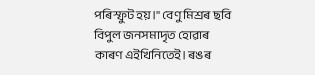পৰিস্ফুট হয়।" বেণু মিশ্ৰৰ ছবি বিপুল জনসমাদৃত হোৱাৰ কাৰণ এইখিনিতেই। ৰঙৰ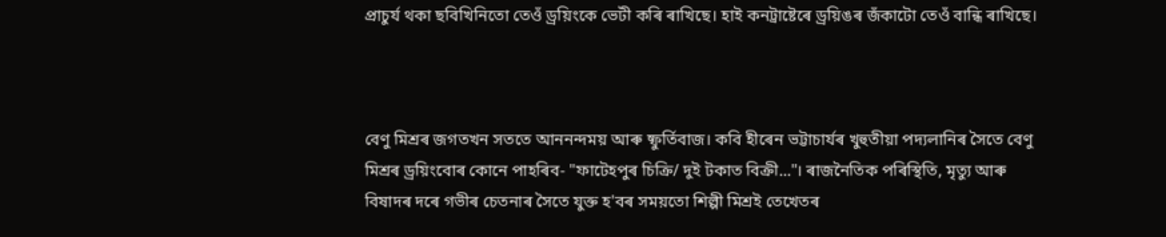প্ৰাচুৰ্য থকা ছবিখিনিতো তেওঁ ড্ৰয়িংকে ভেটী কৰি ৰাখিছে। হাই কনট্ৰাষ্টেৰে ড্ৰয়িঙৰ জঁকাটো তেওঁ বান্ধি ৰাখিছে।



বেণু মিশ্ৰৰ জগতখন সততে আননন্দময় আৰু ষ্ফুৰ্তিবাজ। কবি হীৰেন ভট্টাচাৰ্যৰ খুহুতীয়া পদ্যলানিৰ সৈতে বেণু মিশ্ৰৰ ড্ৰয়িংবোৰ কোনে পাহৰিব- "ফাটেহপুৰ চিক্ৰি/ দুই টকাত বিক্ৰী..."। ৰাজনৈতিক পৰিস্থিতি, মৃত্যু আৰু বিষাদৰ দৰে গভীৰ চেতনাৰ সৈতে যুক্ত হ'বৰ সময়তো শিল্পী মিশ্ৰই তেখেতৰ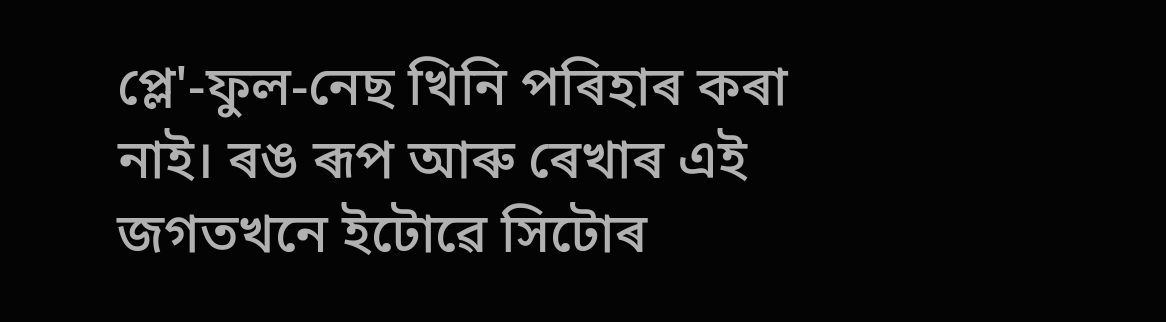প্লে'-ফুল-নেছ খিনি পৰিহাৰ কৰা নাই। ৰঙ ৰূপ আৰু ৰেখাৰ এই জগতখনে ইটোৱে সিটোৰ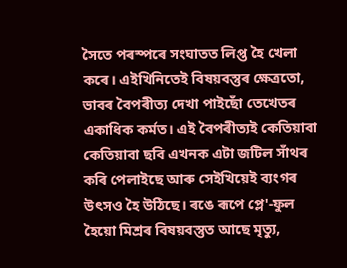সৈতে পৰস্পৰে সংঘাতত লিপ্ত হৈ খেলা কৰে। এইখিনিতেই বিষয়বস্তুৰ ক্ষেত্ৰতো, ভাবৰ বৈপৰীত্য দেখা পাইছোঁ তেখেতৰ একাধিক কৰ্মত। এই বৈপৰীত্যই কেতিয়াবা কেতিয়াবা ছবি এখনক এটা জটিল সাঁথৰ কৰি পেলাইছে আৰু সেইখিয়েই ব্যংগৰ উৎসও হৈ উঠিছে। ৰঙে ৰূপে প্লে'-ফুল হৈয়ো মিশ্ৰৰ বিষয়বস্তুত আছে মৃত্যু,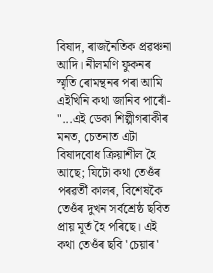বিষাদ, ৰাজনৈতিক প্ৰৱঞ্চনা আদি। নীলমণি ফুকনৰ স্মৃতি ৰোমন্থনৰ পৰা আমি এইখিনি কথা জানিব পাৰোঁ- "...এই ডেকা শিল্পীগৰাকীৰ মনত, চেতনাত এটা বিষাদবোধ ক্ৰিয়াশীল হৈ আছে; যিটো কথা তেওঁৰ পৰৱৰ্তী কালৰ, বিশেষকৈ তেওঁৰ দুখন সৰ্বশ্ৰেষ্ঠ ছবিত প্ৰায় মূৰ্ত হৈ পৰিছে। এই কথা তেওঁৰ ছবি 'চেয়াৰ'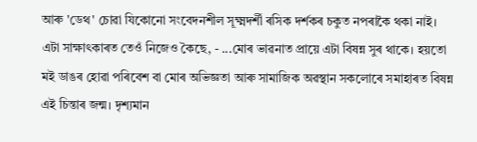আৰু 'ডেথ' চোৱা যিকোনো সংবেদনশীল সূক্ষ্মদৰ্শী ৰসিক দৰ্শকৰ চকুত নপৰাকৈ থকা নাই। এটা সাক্ষাৎকাৰত তেওঁ নিজেও কৈছে, - ...মোৰ ভাৱনাত প্ৰায়ে এটা বিষন্ন সুৰ থাকে। হয়তো মই ডাঙৰ হোৱা পৰিবেশ বা মোৰ অভিজ্ঞতা আৰু সামাজিক অৱস্থান সকলোৰে সমাহাৰত বিষন্ন এই চিন্তাৰ জন্ম। দৃশ্যমান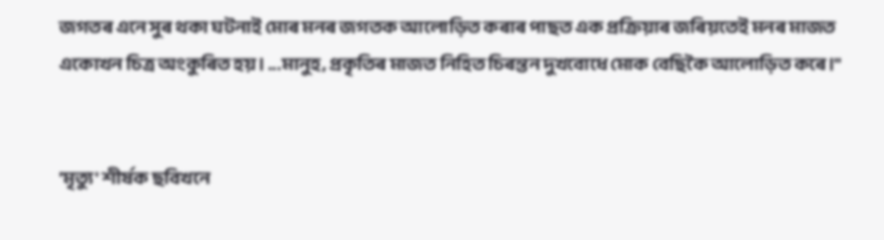জগতৰ এনে সুৰ থকা ঘটনাই মোৰ মনৰ জগতক আলোড়িত কৰাৰ পাছত এক প্ৰক্ৰিয়াৰ জৰিয়তেই মনৰ মাজত একোখন চিত্ৰ অংকুৰিত হয়। ...মানুহ, প্ৰকৃতিৰ মাজত নিহিত চিৰন্তন দুখবোধে মোক বেছিকৈ আলোড়িত কৰে।"


'মৃত্যু' শীৰ্ষক ছবিখনে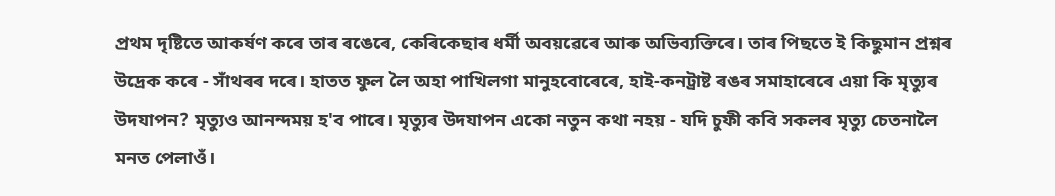প্ৰথম দৃষ্টিতে আকৰ্ষণ কৰে তাৰ ৰঙেৰে, কেৰিকেছাৰ ধৰ্মী অবয়ৱেৰে আৰু অভিব্যক্তিৰে। তাৰ পিছতে ই কিছুমান প্ৰশ্নৰ উদ্ৰেক কৰে - সাঁথৰৰ দৰে। হাতত ফুল লৈ অহা পাখিলগা মানুহবোৰেৰে, হাই-কনট্ৰাষ্ট ৰঙৰ সমাহাৰেৰে এয়া কি মৃত্যুৰ উদযাপন? মৃত্যুও আনন্দময় হ'ব পাৰে। মৃত্যুৰ উদযাপন একো নতুন কথা নহয় - যদি চুফী কবি সকলৰ মৃত্যু চেতনালৈ মনত পেলাওঁ।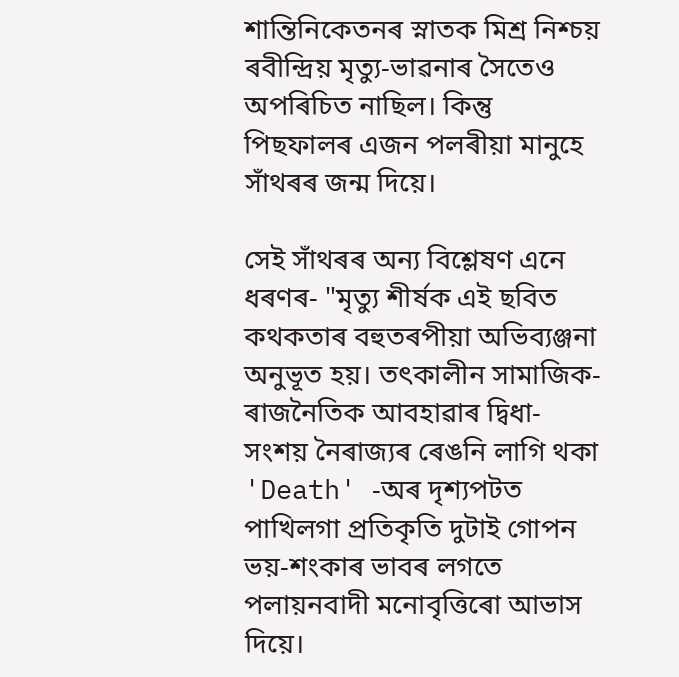শান্তিনিকেতনৰ স্নাতক মিশ্ৰ নিশ্চয় ৰবীন্দ্রিয় মৃত্যু-ভাৱনাৰ সৈতেও অপৰিচিত নাছিল। কিন্তু পিছফালৰ এজন পলৰীয়া মানুহে সাঁথৰৰ জন্ম দিয়ে।

সেই সাঁথৰৰ অন্য বিশ্লেষণ এনে ধৰণৰ- "মৃত্যু শীৰ্ষক এই ছবিত কথকতাৰ বহুতৰপীয়া অভিব্যঞ্জনা অনুভূত হয়। তৎকালীন সামাজিক-ৰাজনৈতিক আবহাৱাৰ দ্বিধা- সংশয় নৈৰাজ্যৰ ৰেঙনি লাগি থকা 'Death' -অৰ দৃশ্যপটত পাখিলগা প্ৰতিকৃতি দুটাই গোপন ভয়-শংকাৰ ভাবৰ লগতে পলায়নবাদী মনোবৃত্তিৰো আভাস দিয়ে।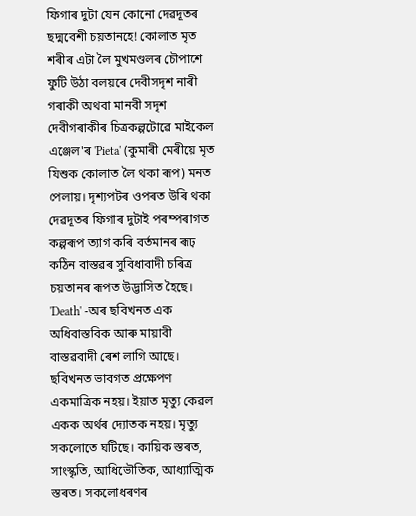ফিগাৰ দুটা যেন কোনো দেৱদূতৰ ছদ্মবেশী চয়তানহে! কোলাত মৃত শৰীৰ এটা লৈ মুখমণ্ডলৰ চৌপাশে ফুটি উঠা বলয়ৰে দেবীসদৃশ নাৰী গৰাকী অথবা মানবী সদৃশ দেবীগৰাকীৰ চিত্ৰকল্পটোৱে মাইকেল এঞ্জেল'ৰ 'Pieta' (কুমাৰী মেৰীয়ে মৃত যিশুক কোলাত লৈ থকা ৰূপ) মনত পেলায়। দৃশ্যপটৰ ওপৰত উৰি থকা দেৱদূতৰ ফিগাৰ দুটাই পৰম্পৰাগত কল্পৰূপ ত্যাগ কৰি বৰ্তমানৰ ৰূঢ় কঠিন বাস্তৱৰ সুবিধাবাদী চৰিত্ৰ চয়তানৰ ৰূপত উদ্ভাসিত হৈছে। 'Death' -অৰ ছবিখনত এক অধিবাস্তবিক আৰু মায়াবী বাস্তৱবাদী ৰেশ লাগি আছে। ছবিখনত ভাবগত প্ৰক্ষেপণ একমাত্ৰিক নহয়। ইয়াত মৃত্যু কেৱল একক অৰ্থৰ দ্যোতক নহয়। মৃত্যু সকলোতে ঘটিছে। কায়িক স্তৰত, সাংস্কৃতি, আধিভৌতিক, আধ্যাত্মিক স্তৰত। সকলোধৰণৰ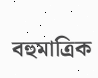বহুমাত্ৰিক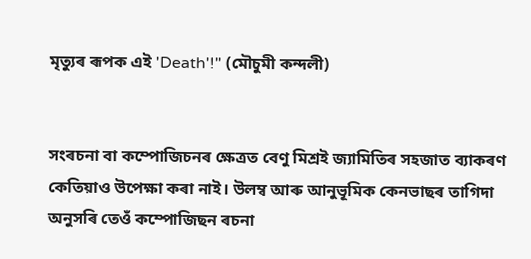মৃত্যুৰ ৰূপক এই 'Death'!" (মৌচুমী কন্দলী)


সংৰচনা বা কম্পোজিচনৰ ক্ষেত্ৰত বেণু মিশ্ৰই জ্যামিতিৰ সহজাত ব্যাকৰণ কেতিয়াও উপেক্ষা কৰা নাই। উলম্ব আৰু আনুভূমিক কেনভাছৰ তাগিদা অনুসৰি তেওঁ কম্পোজিছন ৰচনা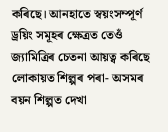কৰিছে। আনহাতে স্বয়ংসম্পূৰ্ণ ড্ৰয়িং সমূহৰ ক্ষেত্ৰত তেওঁ জ্যামিত্ৰিৰ চেতনা আয়ত্ব কৰিছে লোকায়ত শিল্পৰ পৰা- অসমৰ বয়ন শিল্পত দেখা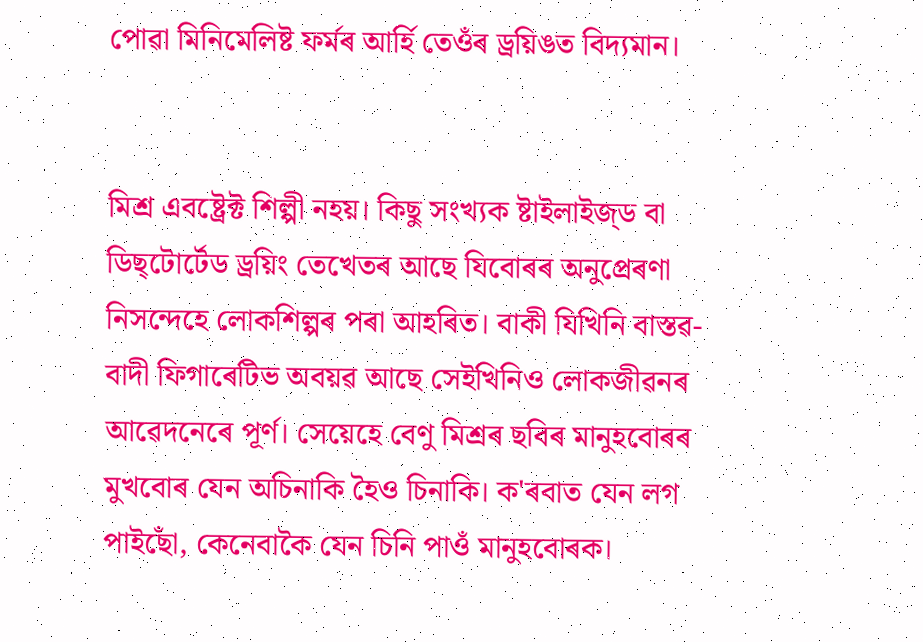পোৱা মিনিমেলিষ্ট ফৰ্মৰ আৰ্হি তেওঁৰ ড্ৰয়িঙত বিদ্যমান।


মিশ্ৰ এবষ্ট্ৰেক্ট শিল্পী নহয়। কিছু সংখ্যক ষ্টাইলাইজ্ড বা ডিছ্টোৰ্টেড ড্ৰয়িং তেখেতৰ আছে যিবোৰৰ অনুপ্ৰেৰণা নিসন্দেহে লোকশিল্পৰ পৰা আহৰিত। বাকী যিখিনি বাস্তৱ-বাদী ফিগাৰেটিভ অবয়ৱ আছে সেইখিনিও লোকজীৱনৰ আৱেদনেৰে পূৰ্ণ। সেয়েহে বেণু মিশ্ৰৰ ছবিৰ মানুহবোৰৰ মুখবোৰ যেন অচিনাকি হৈও চিনাকি। ক'ৰবাত যেন লগ পাইছোঁ, কেনেবাকৈ যেন চিনি পাওঁ মানুহবোৰক।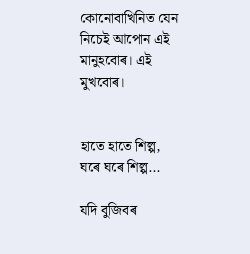কোনোবাখিনিত যেন নিচেই আপোন এই মানুহবোৰ। এই মুখবোৰ।


হাতে হাতে শিল্প, ঘৰে ঘৰে শিল্প...

যদি বুজিবৰ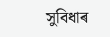সুবিধাৰ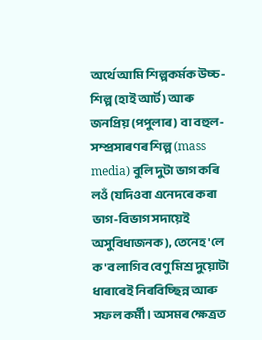অৰ্থে আমি শিল্পকৰ্মক উচ্চ-শিল্প (হাই আৰ্ট) আৰু জনপ্ৰিয় (পপুলাৰ) বা বহুল-সম্প্ৰসাৰণৰ শিল্প (mass media) বুলি দুটা ভাগ কৰি লওঁ (যদিওবা এনেদৰে কৰা ভাগ-বিভাগ সদায়েই অসুবিধাজনক), তেনেহ'লে ক'ব লাগিব বেণু মিশ্ৰ দুয়োটা ধাৰাৰেই নিৰবিচ্ছিন্ন আৰু সফল কৰ্মী। অসমৰ ক্ষেত্ৰত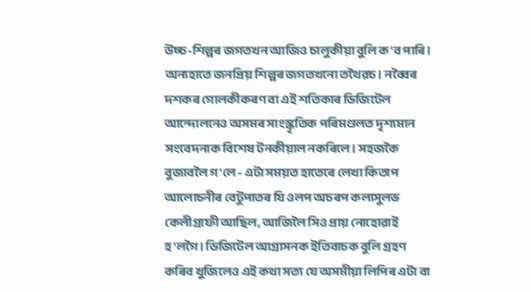উচ্চ-শিল্পৰ জগতখন আজিও চালুকীয়া বুলি ক'ব পাৰি। অন্যহাতে জনপ্ৰিয় শিল্পৰ জগতখনো তথৈৱচ। নব্বৈৰ দশকৰ গোলকীকৰণ বা এই শতিকাৰ ডিজিটেল আন্দোলনেও অসমৰ সাংস্কৃতিক পৰিমণ্ডলত দৃশ্যমান সংবেদনাক বিশেষ টনকীয়াল নকৰিলে। সহজকৈ বুজাবলৈ গ'লে - এটা সময়ত হাতেৰে লেখা কিতাপ আলোচনীৰ বেটুপাতৰ যি ওলপ অচৰপ কলাসুলভ কেলীগ্ৰাফী আছিল, আজিলৈ সিও প্ৰায় নোহোৱাই হ'লগৈ। ডিজিটেল আগ্রাসনক ইতিবাচক বুলি গ্ৰহণ কৰিব খুজিলেও এই কথা সত্য যে অসমীয়া লিপিৰ এটা বা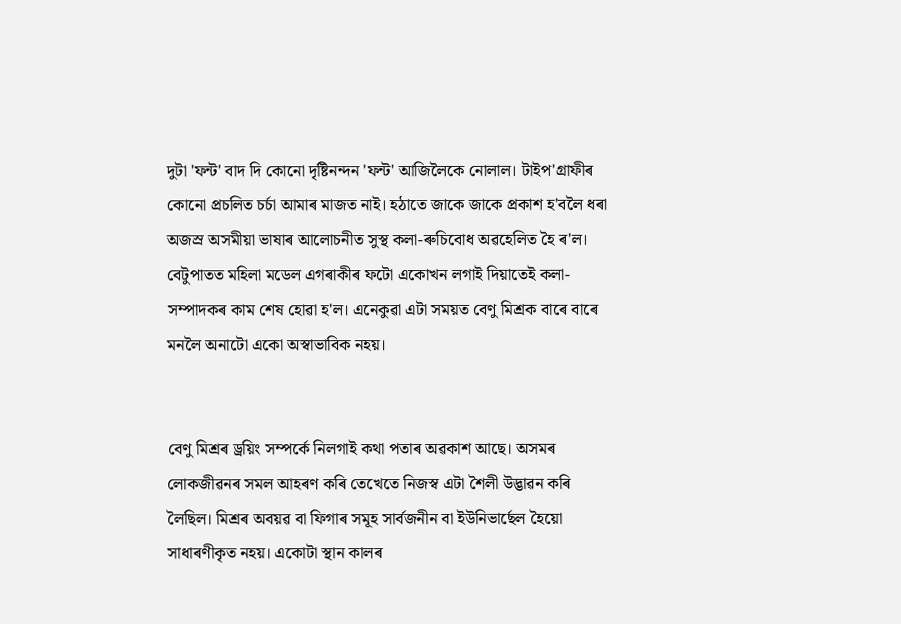দুটা 'ফন্ট' বাদ দি কোনো দৃষ্টিনন্দন 'ফন্ট' আজিলৈকে নোলাল। টাইপ'গ্ৰাফীৰ কোনো প্ৰচলিত চৰ্চা আমাৰ মাজত নাই। হঠাতে জাকে জাকে প্ৰকাশ হ'বলৈ ধৰা অজস্ৰ অসমীয়া ভাষাৰ আলোচনীত সুস্থ কলা-ৰুচিবোধ অৱহেলিত হৈ ৰ'ল। বেটুপাতত মহিলা মডেল এগৰাকীৰ ফটো একোখন লগাই দিয়াতেই কলা-সম্পাদকৰ কাম শেষ হোৱা হ'ল। এনেকুৱা এটা সময়ত বেণু মিশ্ৰক বাৰে বাৰে মনলৈ অনাটো একো অস্বাভাবিক নহয়।


বেণু মিশ্ৰৰ ড্ৰয়িং সম্পৰ্কে নিলগাই কথা পতাৰ অৱকাশ আছে। অসমৰ লোকজীৱনৰ সমল আহৰণ কৰি তেখেতে নিজস্ব এটা শৈলী উদ্ভাৱন কৰি লৈছিল। মিশ্ৰৰ অবয়ৱ বা ফিগাৰ সমূহ সাৰ্বজনীন বা ইউনিভাৰ্ছেল হৈয়ো সাধাৰণীকৃত নহয়। একোটা স্থান কালৰ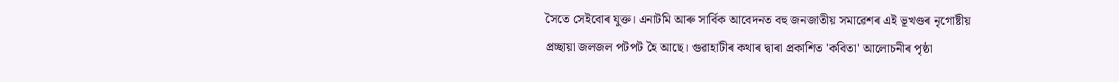সৈতে সেইবোৰ যুক্ত। এনাটমি আৰু সাৰ্বিক আবেদনত বহু জনজাতীয় সমাৱেশৰ এই ভূখণ্ডৰ নৃগোষ্টীয় প্ৰচ্ছায়া জলজল পটপট হৈ আছে। গুৱাহাটীৰ কথাৰ দ্বাৰা প্ৰকাশিত 'কবিতা' আলোচনীৰ পৃষ্ঠা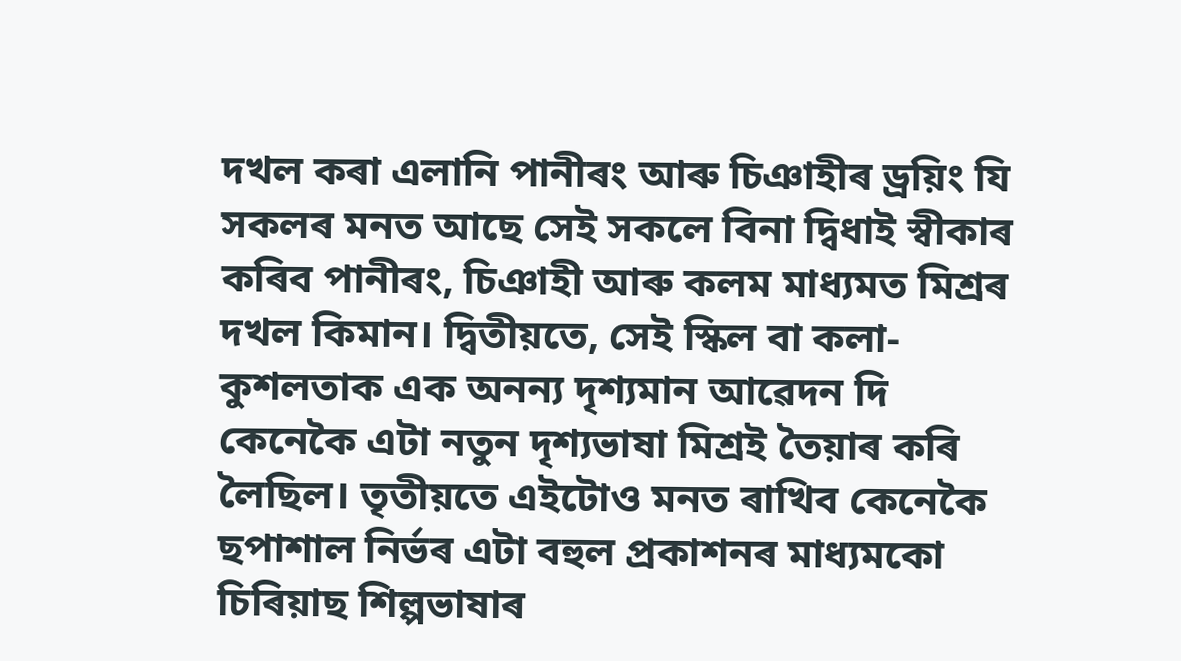দখল কৰা এলানি পানীৰং আৰু চিঞাহীৰ ড্ৰয়িং যি সকলৰ মনত আছে সেই সকলে বিনা দ্বিধাই স্বীকাৰ কৰিব পানীৰং, চিঞাহী আৰু কলম মাধ্যমত মিশ্ৰৰ দখল কিমান। দ্বিতীয়তে, সেই স্কিল বা কলা-কুশলতাক এক অনন্য দৃশ্যমান আৱেদন দি কেনেকৈ এটা নতুন দৃশ্যভাষা মিশ্ৰই তৈয়াৰ কৰি লৈছিল। তৃতীয়তে এইটোও মনত ৰাখিব কেনেকৈ ছপাশাল নিৰ্ভৰ এটা বহুল প্ৰকাশনৰ মাধ্যমকো চিৰিয়াছ শিল্পভাষাৰ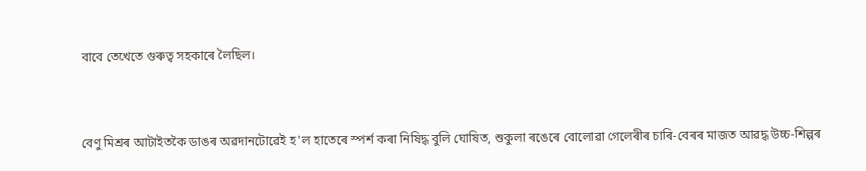বাবে তেখেতে গুৰুত্ব সহকাৰে লৈছিল।


বেণু মিশ্ৰৰ আটাইতকৈ ডাঙৰ অৱদানটোৱেই হ'ল হাতেৰে স্পৰ্শ কৰা নিষিদ্ধ বুলি ঘোষিত, শুকুলা ৰঙেৰে বোলোৱা গেলেৰীৰ চাৰি-বেৰৰ মাজত আৱদ্ধ উচ্চ-শিল্পৰ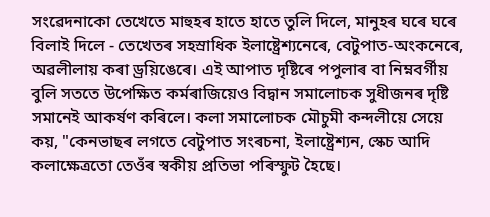সংৱেদনাকো তেখেতে মাহুহৰ হাতে হাতে তুলি দিলে, মানুহৰ ঘৰে ঘৰে বিলাই দিলে - তেখেতৰ সহস্ৰাধিক ইলাষ্ট্ৰেশ্যনেৰে, বেটুপাত-অংকনেৰে, অৱলীলায় কৰা ড্ৰয়িঙেৰে। এই আপাত দৃষ্টিৰে পপুলাৰ বা নিম্নবৰ্গীয় বুলি সততে উপেক্ষিত কৰ্মৰাজিয়েও বিদ্বান সমালোচক সুধীজনৰ দৃষ্টি সমানেই আকৰ্ষণ কৰিলে। কলা সমালোচক মৌচুমী কন্দলীয়ে সেয়ে কয়, "কেনভাছৰ লগতে বেটুপাত সংৰচনা, ইলাষ্ট্ৰেশ্যন, স্কেচ আদি কলাক্ষেত্ৰতো তেওঁৰ স্বকীয় প্ৰতিভা পৰিস্ফুট হৈছে।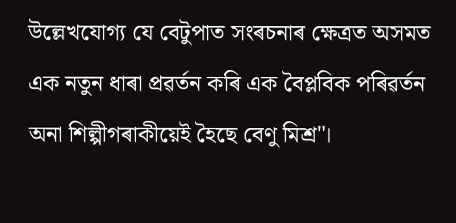উল্লেখযোগ্য যে বেটুপাত সংৰচনাৰ ক্ষেত্ৰত অসমত এক নতুন ধাৰা প্ৰৱৰ্তন কৰি এক বৈপ্লবিক পৰিৱৰ্তন অনা শিল্পীগৰাকীয়েই হৈছে বেণু মিশ্ৰ"।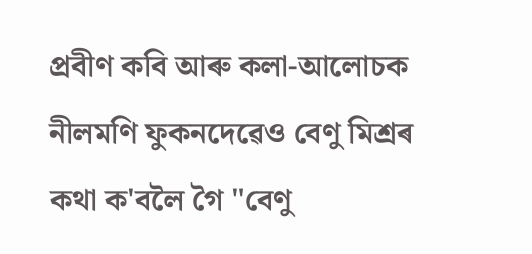প্ৰবীণ কবি আৰু কলা-আলোচক নীলমণি ফুকনদেৱেও বেণু মিশ্ৰৰ কথা ক'বলৈ গৈ "বেণু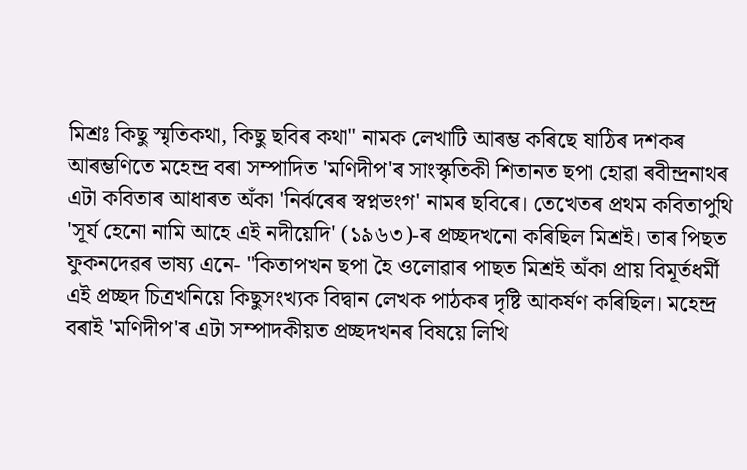মিশ্ৰঃ কিছু স্মৃতিকথা, কিছু ছবিৰ কথা" নামক লেখাটি আৰম্ভ কৰিছে ষাঠিৰ দশকৰ আৰম্ভণিতে মহেন্দ্ৰ বৰা সম্পাদিত 'মণিদীপ'ৰ সাংস্কৃতিকী শিতানত ছপা হোৱা ৰবীন্দ্ৰনাথৰ এটা কবিতাৰ আধাৰত অঁকা 'নিৰ্ঝৰেৰ স্বপ্নভংগ' নামৰ ছবিৰে। তেখেতৰ প্ৰথম কবিতাপুথি 'সূৰ্য হেনো নামি আহে এই নদীয়েদি' (১৯৬৩)-ৰ প্ৰচ্ছদখনো কৰিছিল মিশ্ৰই। তাৰ পিছত ফুকনদেৱৰ ভাষ্য এনে- "কিতাপখন ছপা হৈ ওলোৱাৰ পাছত মিশ্ৰই অঁকা প্ৰায় বিমূৰ্তধৰ্মী এই প্ৰচ্ছদ চিত্ৰখনিয়ে কিছুসংখ্যক বিদ্বান লেখক পাঠকৰ দৃষ্টি আকৰ্ষণ কৰিছিল। মহেন্দ্ৰ বৰাই 'মণিদীপ'ৰ এটা সম্পাদকীয়ত প্ৰচ্ছদখনৰ বিষয়ে লিখি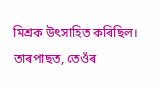মিশ্ৰক উৎসাহিত কৰিছিল। তাৰপাছত, তেওঁৰ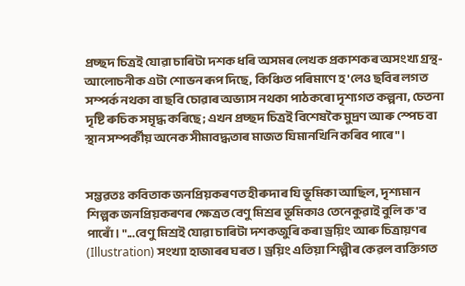প্ৰচ্ছদ চিত্ৰই যোৱা চাৰিটা দশক ধৰি অসমৰ লেখক প্ৰকাশকৰ অসংখ্য গ্ৰন্থ-আলোচনীক এটা শোভন ৰূপ দিছে, কিঞ্চিত পৰিমাণে হ'লেও ছবিৰ লগত সম্পৰ্ক নথকা বা ছবি চোৱাৰ অভ্যাস নথকা পাঠকৰো দৃশ্যগত কল্পনা, চেতনা দৃষ্টি ৰুচিক সমৃদ্ধ কৰিছে; এখন প্ৰচ্ছদ চিত্ৰই বিশেষকৈ মুদ্ৰণ আৰু স্পেচ বা স্থান সম্পৰ্কীয় অনেক সীমাবদ্ধতাৰ মাজত যিমানখিনি কৰিব পাৰে"।


সম্ভৱতঃ কবিতাক জনপ্ৰিয়কৰণত হীৰুদাৰ যি ভূমিকা আছিল, দৃশ্যমান শিল্পক জনপ্ৰিয়কৰণৰ ক্ষেত্ৰত বেণু মিশ্ৰৰ ভূমিকাও তেনেকুৱাই বুলি ক'ব পাৰোঁ। "...বেণু মিশ্ৰই যোৱা চাৰিটা দশকজুৰি কৰা ড্ৰয়িং আৰু চিত্ৰায়ণৰ (Illustration) সংখ্যা হাজাৰৰ ঘৰত। ড্ৰয়িং এতিয়া শিল্পীৰ কেৱল ব্যক্তিগত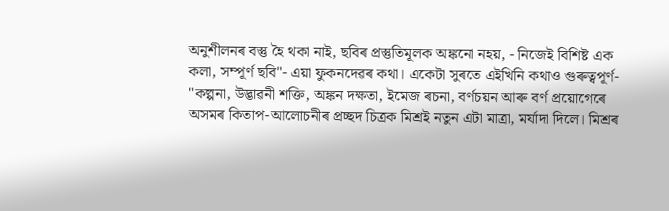অনুশীলনৰ বস্তু হৈ থকা নাই, ছবিৰ প্ৰস্তুতিমূলক অঙ্কনো নহয়, - নিজেই বিশিষ্ট এক কলা, সম্পূৰ্ণ ছবি"- এয়া ফুকনদেৱৰ কথা। একেটা সুৰতে এইখিনি কথাও গুৰুত্বপূৰ্ণ- "কল্পনা, উদ্ভাৱনী শক্তি, অঙ্কন দক্ষতা, ইমেজ ৰচনা, বৰ্ণচয়ন আৰু বৰ্ণ প্ৰয়োগেৰে অসমৰ কিতাপ-আলোচনীৰ প্ৰচ্ছদ চিত্ৰক মিশ্ৰই নতুন এটা মাত্ৰা, মৰ্যাদা দিলে। মিশ্ৰৰ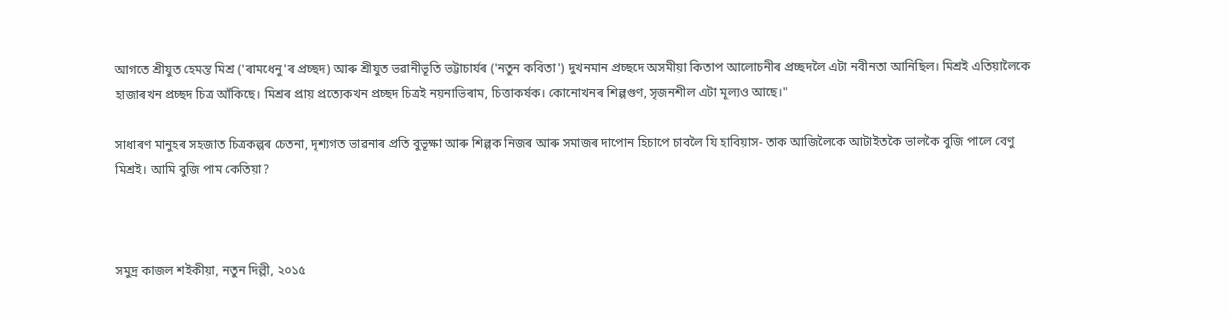আগতে শ্ৰীযুত হেমন্ত মিশ্ৰ ('ৰামধেনু'ৰ প্ৰচ্ছদ) আৰু শ্ৰীযুত ভৱানীভূতি ভট্টাচাৰ্যৰ ('নতুন কবিতা') দুখনমান প্ৰচ্ছদে অসমীয়া কিতাপ আলোচনীৰ প্ৰচ্ছদলৈ এটা নবীনতা আনিছিল। মিশ্ৰই এতিয়ালৈকে হাজাৰখন প্ৰচ্ছদ চিত্ৰ আঁকিছে। মিশ্ৰৰ প্ৰায় প্ৰত্যেকখন প্ৰচ্ছদ চিত্ৰই নয়নাভিৰাম, চিত্তাকৰ্ষক। কোনোখনৰ শিল্পগুণ, সৃজনশীল এটা মূল্যও আছে।"

সাধাৰণ মানুহৰ সহজাত চিত্ৰকল্পৰ চেতনা, দৃশ্যগত ভাৱনাৰ প্ৰতি বুভূক্ষা আৰু শিল্পক নিজৰ আৰু সমাজৰ দাপোন হিচাপে চাবলৈ যি হাবিয়াস- তাক আজিলৈকে আটাইতকৈ ভালকৈ বুজি পালে বেণু মিশ্ৰই। আমি বুজি পাম কেতিয়া?



সমুদ্ৰ কাজল শইকীয়া, নতুন দিল্লী, ২০১৫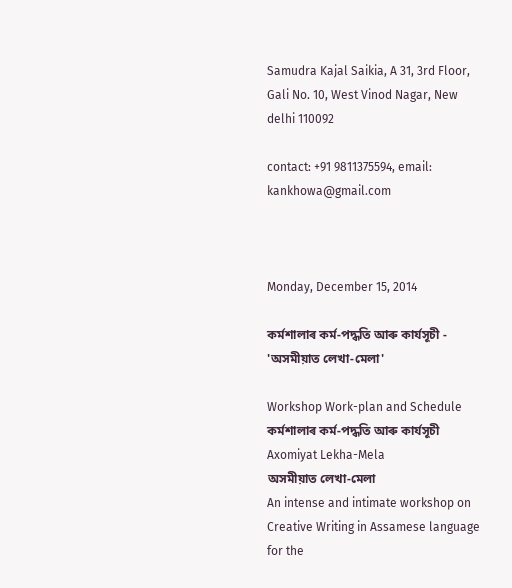Samudra Kajal Saikia, A 31, 3rd Floor, Gali No. 10, West Vinod Nagar, New delhi 110092

contact: +91 9811375594, email: kankhowa@gmail.com



Monday, December 15, 2014

কৰ্মশালাৰ কৰ্ম-পদ্ধতি আৰু কাৰ্যসূচী - 'অসমীয়াত লেখা-মেলা'

Workshop Work-plan and Schedule
কৰ্মশালাৰ কৰ্ম-পদ্ধতি আৰু কাৰ্যসূচী
Axomiyat Lekha-Mela
অসমীয়াত লেখা-মেলা
An intense and intimate workshop on Creative Writing in Assamese language
for the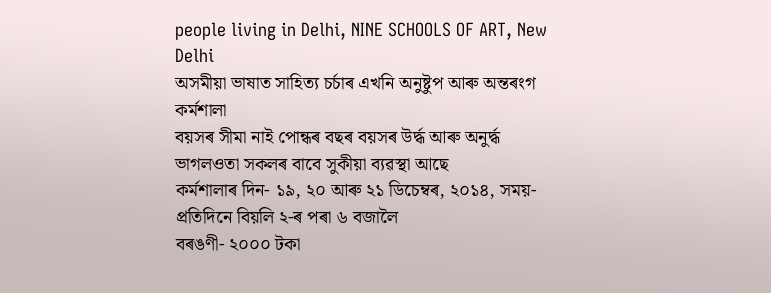people living in Delhi, NINE SCHOOLS OF ART, New Delhi
অসমীয়া ভাষাত সাহিত্য চৰ্চাৰ এখনি অনুষ্টুপ আৰু অন্তৰংগ কৰ্মশালা
বয়সৰ সীমা নাই পোন্ধৰ বছৰ বয়সৰ উৰ্দ্ধ আৰু অনুৰ্দ্ধ ভাগলওতা সকলৰ বাবে সুকীয়া ব্যৱস্থা আছে
কৰ্মশালাৰ দিন- ১৯, ২০ আৰু ২১ ডিচেম্বৰ, ২০১৪, সময়- প্ৰতিদিনে বিয়লি ২-ৰ পৰা ৬ বজালৈ
বৰঙণী- ২০০০ টকা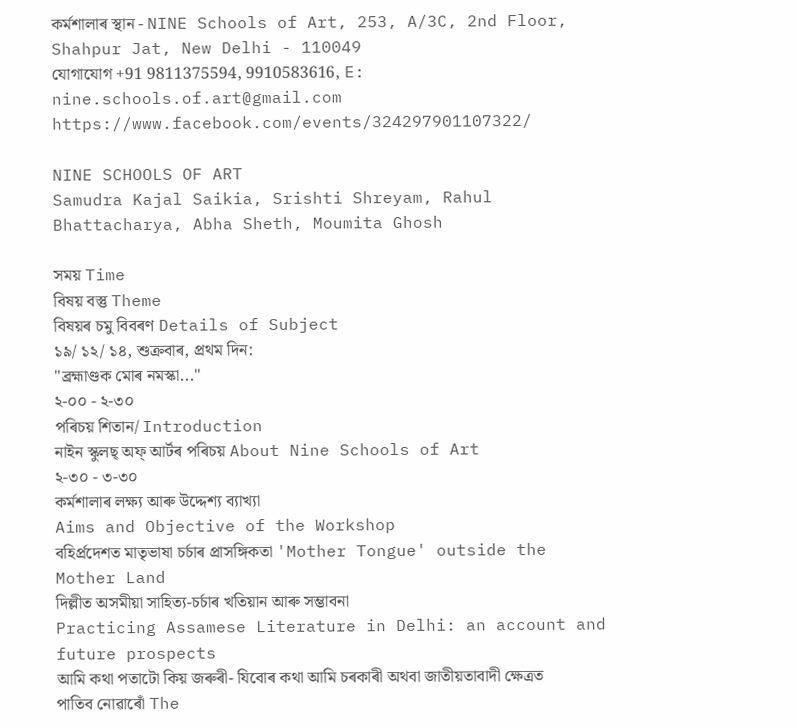কৰ্মশালাৰ স্থান - NINE Schools of Art, 253, A/3C, 2nd Floor, Shahpur Jat, New Delhi - 110049
যোগাযোগ +91 9811375594, 9910583616, E: nine.schools.of.art@gmail.com
https://www.facebook.com/events/324297901107322/

NINE SCHOOLS OF ART
Samudra Kajal Saikia, Srishti Shreyam, Rahul Bhattacharya, Abha Sheth, Moumita Ghosh

সময় Time
বিষয় বস্তু Theme
বিষয়ৰ চমু বিবৰণ Details of Subject
১৯/ ১২/ ১৪, শুক্ৰবাৰ, প্ৰথম দিন:
"ব্ৰহ্মাণ্ডক মোৰ নমস্কা..."
২-০০ - ২-৩০
পৰিচয় শিতান/ Introduction
নাইন স্কুলছ্ অফ্ আৰ্টৰ পৰিচয় About Nine Schools of Art
২-৩০ - ৩-৩০
কৰ্মশালাৰ লক্ষ্য আৰু উদ্দেশ্য ব্যাখ্যা
Aims and Objective of the Workshop
বহিৰ্প্ৰদেশত মাতৃভাষা চৰ্চাৰ প্ৰাসঙ্গিকতা 'Mother Tongue' outside the Mother Land
দিল্লীত অসমীয়া সাহিত্য-চৰ্চাৰ খতিয়ান আৰু সম্ভাবনা
Practicing Assamese Literature in Delhi: an account and future prospects
আমি কথা পতাটো কিয় জৰুৰী- যিবোৰ কথা আমি চৰকাৰী অথবা জাতীয়তাবাদী ক্ষেত্ৰত পাতিব নোৱাৰোঁ The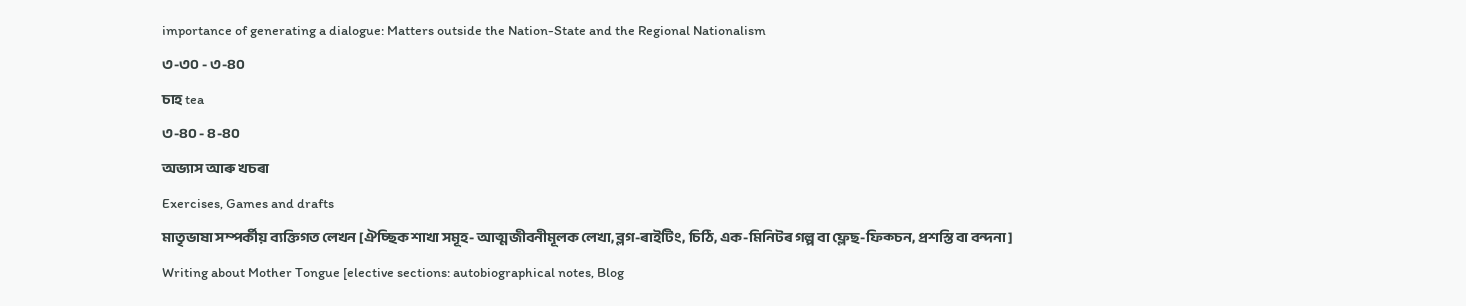importance of generating a dialogue: Matters outside the Nation-State and the Regional Nationalism
৩-৩০ - ৩-৪০
চাহ tea
৩-৪০ - ৪-৪০
অভ্যাস আৰু খচৰা
Exercises, Games and drafts
মাতৃভাষা সম্পৰ্কীয় ব্যক্তিগত লেখন [ঐচ্ছিক শাখা সমূহ- আত্মজীবনীমূলক লেখা, ব্লগ-ৰাইটিং, চিঠি, এক-মিনিটৰ গল্প বা ফ্লেছ-ফিক্চন, প্রশস্তি বা বন্দনা]
Writing about Mother Tongue [elective sections: autobiographical notes, Blog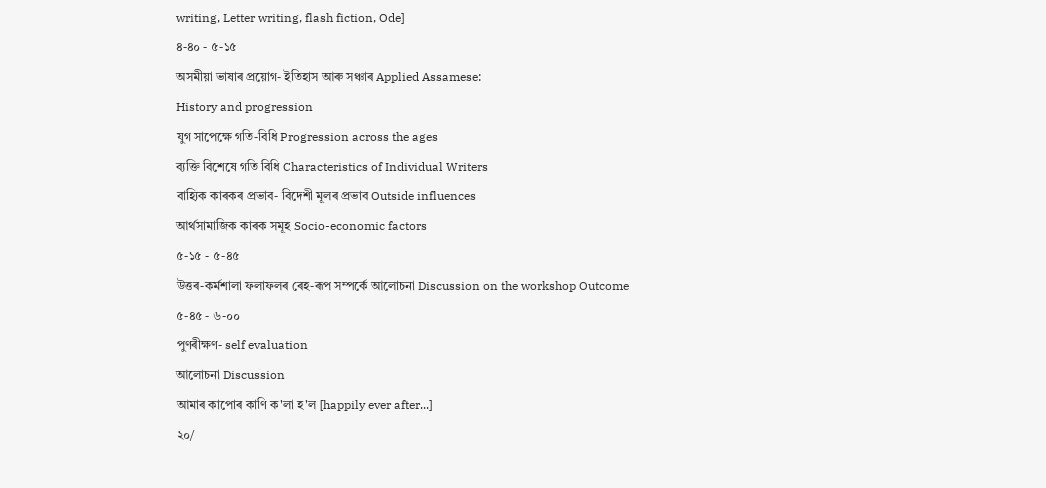writing, Letter writing, flash fiction, Ode]
৪-৪০ - ৫-১৫
অসমীয়া ভাষাৰ প্ৰয়োগ- ইতিহাস আৰু সঞ্চাৰ Applied Assamese:
History and progression
যুগ সাপেক্ষে গতি-বিধি Progression across the ages
ব্যক্তি বিশেষে গতি বিধি Characteristics of Individual Writers
বাহ্যিক কাৰকৰ প্ৰভাব- বিদেশী মূলৰ প্ৰভাব Outside influences
আর্থসামাজিক কাৰক সমূহ Socio-economic factors
৫-১৫ - ৫-৪৫
উত্তৰ-কৰ্মশালা ফলাফলৰ ৰেহ-ৰূপ সম্পৰ্কে আলোচনা Discussion on the workshop Outcome
৫-৪৫ - ৬-০০
পুণৰীক্ষণ- self evaluation
আলোচনা Discussion
আমাৰ কাপোৰ কাণি ক'লা হ'ল [happily ever after...]
২০/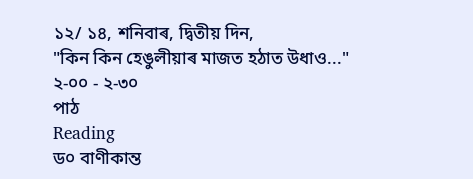১২/ ১৪, শনিবাৰ, দ্বিতীয় দিন,
"কিন কিন হেঙুলীয়াৰ মাজত হঠাত উধাও..."
২-০০ - ২-৩০
পাঠ
Reading
ড০ বাণীকান্ত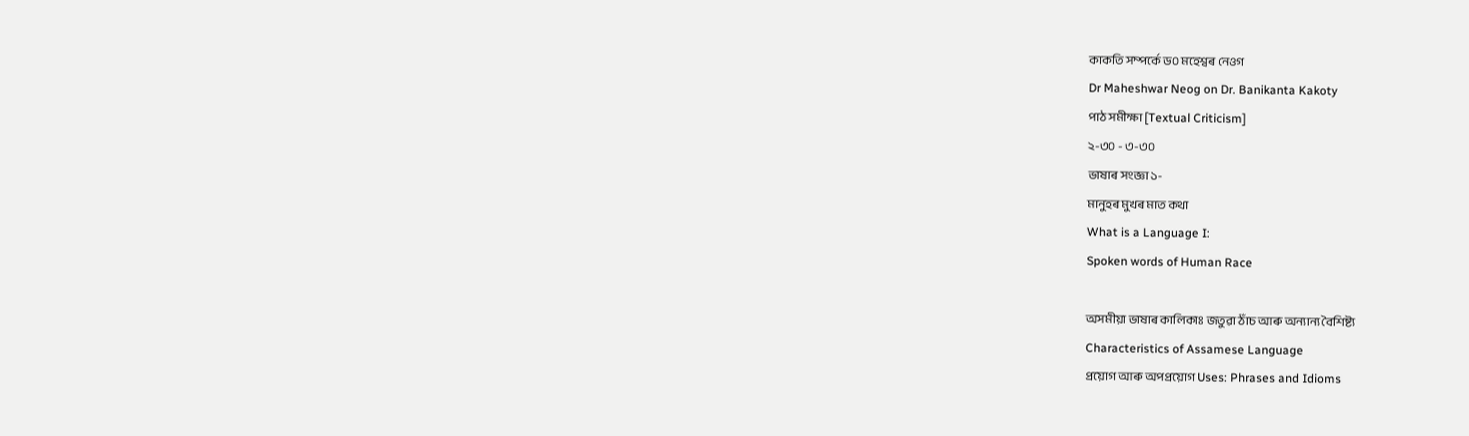কাকতি সম্পৰ্কে ড০ মহেশ্বৰ নেওগ
Dr Maheshwar Neog on Dr. Banikanta Kakoty
পাঠ সমীক্ষা [Textual Criticism]
২-৩০ - ৩-৩০
ভাষাৰ সংজ্ঞা ১-
মানুহৰ মুখৰ মাত কথা
What is a Language I:
Spoken words of Human Race

অসমীয়া ভাষাৰ কালিকাঃ জতুৱা ঠাঁচ আৰু অন্যান্য বৈশিষ্ট্য
Characteristics of Assamese Language
প্ৰয়োগ আৰু অপপ্ৰয়োগ Uses: Phrases and Idioms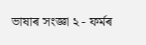ভাষাৰ সংজ্ঞা ২ - ফৰ্মৰ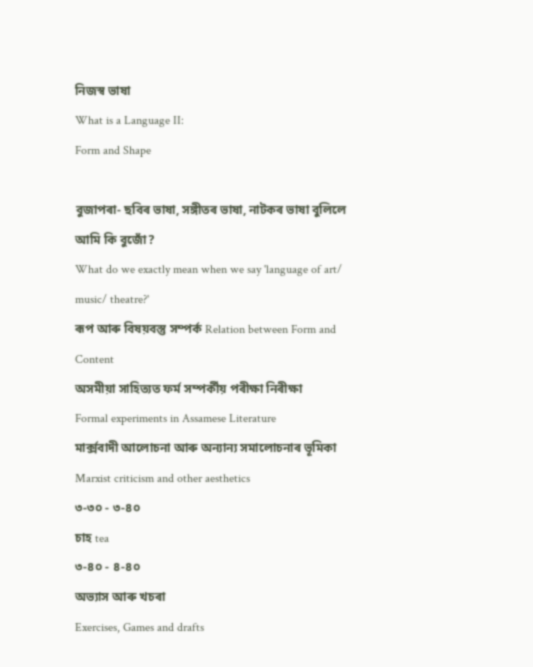নিজস্ব ভাষা
What is a Language II:
Form and Shape

বুজাপৰা- ছবিৰ ভাষা, সঙ্গীতৰ ভাষা, নাটকৰ ভাষা বুলিলে আমি কি বুজোঁ?
What do we exactly mean when we say 'language of art/ music/ theatre?'
ৰূপ আৰু বিষয়বস্তু সম্পৰ্ক Relation between Form and Content
অসমীয়া সাহিত্যত ফৰ্ম সম্পৰ্কীয় পৰীক্ষা নিৰীক্ষা
Formal experiments in Assamese Literature
মাৰ্ক্সবাদী আলোচনা আৰু অন্যান্য সমালোচনাৰ ভূমিকা
Marxist criticism and other aesthetics
৩-৩০ - ৩-৪০
চাহ tea
৩-৪০ - ৪-৪০
অভ্যাস আৰু খচৰা
Exercises, Games and drafts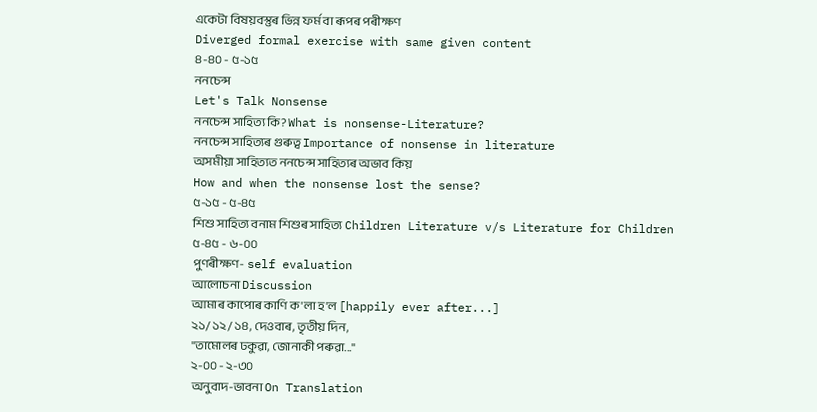একেটা বিষয়বস্তুৰ ভিন্ন ফৰ্ম বা ৰূপৰ পৰীক্ষণ
Diverged formal exercise with same given content
৪-৪০ - ৫-১৫
ননচেন্স
Let's Talk Nonsense
ননচেন্স সাহিত্য কি? What is nonsense-Literature?
ননচেন্স সাহিত্যৰ গুৰুত্ব Importance of nonsense in literature
অসমীয়া সাহিত্যত ননচেন্স সাহিত্যৰ অভাব কিয়
How and when the nonsense lost the sense?
৫-১৫ - ৫-৪৫
শিশু সাহিত্য বনাম শিশুৰ সাহিত্য Children Literature v/s Literature for Children
৫-৪৫ - ৬-০০
পুণৰীক্ষণ- self evaluation
আলোচনা Discussion
আমাৰ কাপোৰ কাণি ক'লা হ'ল [happily ever after...]
২১/ ১২/ ১৪, দেওবাৰ, তৃতীয় দিন,
"তামোলৰ ঢকুৱা, জোনাকী পৰুৱা..."
২-০০ - ২-৩০
অনুবাদ-ভাবনা On Translation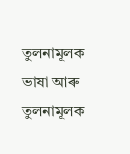তুলনামূলক ভাষা আৰু তুলনামূলক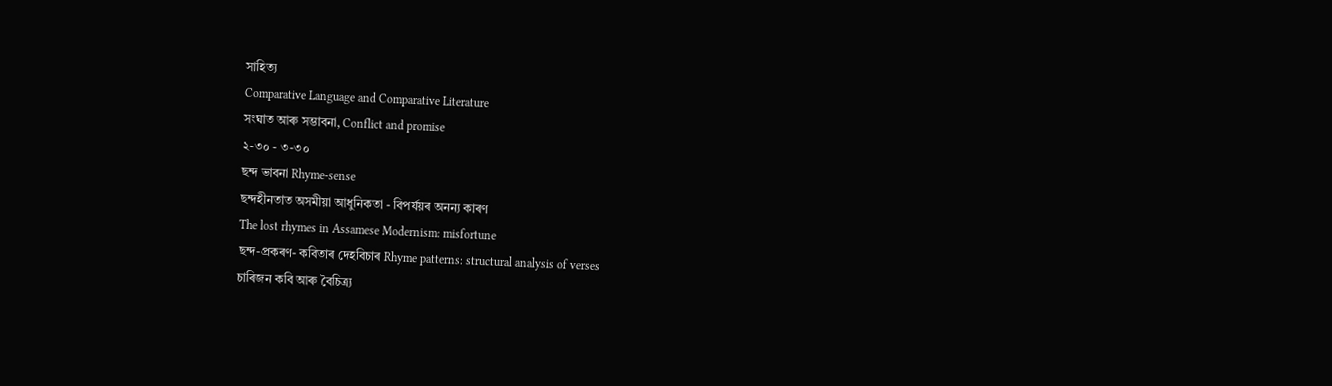সাহিত্য
Comparative Language and Comparative Literature
সংঘাত আৰু সম্ভাবনা, Conflict and promise
২-৩০ - ৩-৩০
ছন্দ ভাবনা Rhyme-sense
ছন্দহীনতাত অসমীয়া আধুনিকতা - বিপৰ্যয়ৰ অনন্য কাৰণ
The lost rhymes in Assamese Modernism: misfortune
ছন্দ-প্ৰকৰণ- কবিতাৰ দেহবিচাৰ Rhyme patterns: structural analysis of verses
চাৰিজন কবি আৰু বৈচিত্ৰ্য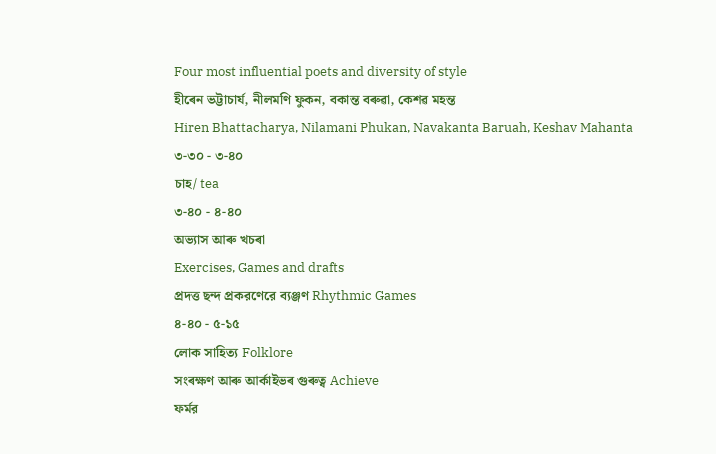Four most influential poets and diversity of style
হীৰেন ভট্টাচাৰ্য, নীলমণি ফুকন, বকান্ত বৰুৱা, কেশৱ মহন্ত
Hiren Bhattacharya, Nilamani Phukan, Navakanta Baruah, Keshav Mahanta
৩-৩০ - ৩-৪০
চাহ/ tea
৩-৪০ - ৪-৪০
অভ্যাস আৰু খচৰা
Exercises, Games and drafts
প্রদত্ত ছন্দ প্রকরণেরে ব্যঞ্জণ Rhythmic Games
৪-৪০ - ৫-১৫
লোক সাহিত্য Folklore
সংৰক্ষণ আৰু আৰ্কাইভৰ গুৰুত্ব Achieve
ফর্মর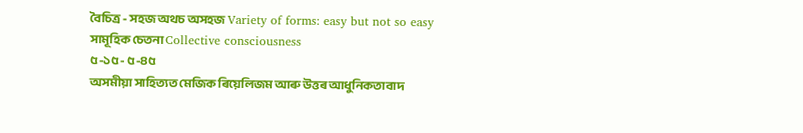বৈচিত্র - সহজ অথচ অসহজ Variety of forms: easy but not so easy
সামূহিক চেতনা Collective consciousness
৫-১৫ - ৫-৪৫
অসমীয়া সাহিত্যত মেজিক ৰিয়েলিজম আৰু উত্তৰ আধুনিকতাবাদ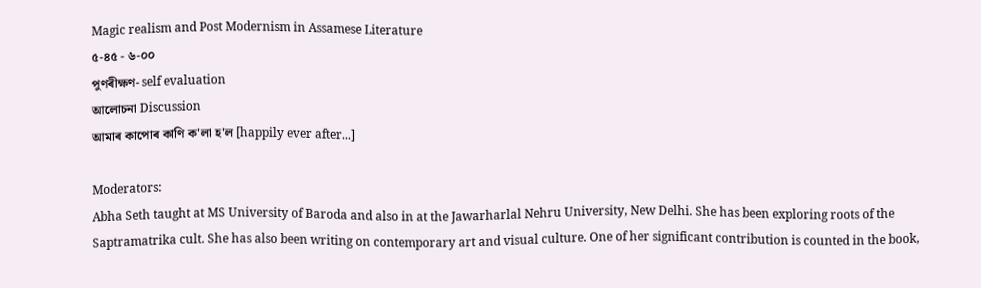Magic realism and Post Modernism in Assamese Literature
৫-৪৫ - ৬-০০
পুণৰীক্ষণ- self evaluation
আলোচনা Discussion
আমাৰ কাপোৰ কাণি ক'লা হ'ল [happily ever after...]

Moderators:
Abha Seth taught at MS University of Baroda and also in at the Jawarharlal Nehru University, New Delhi. She has been exploring roots of the Saptramatrika cult. She has also been writing on contemporary art and visual culture. One of her significant contribution is counted in the book,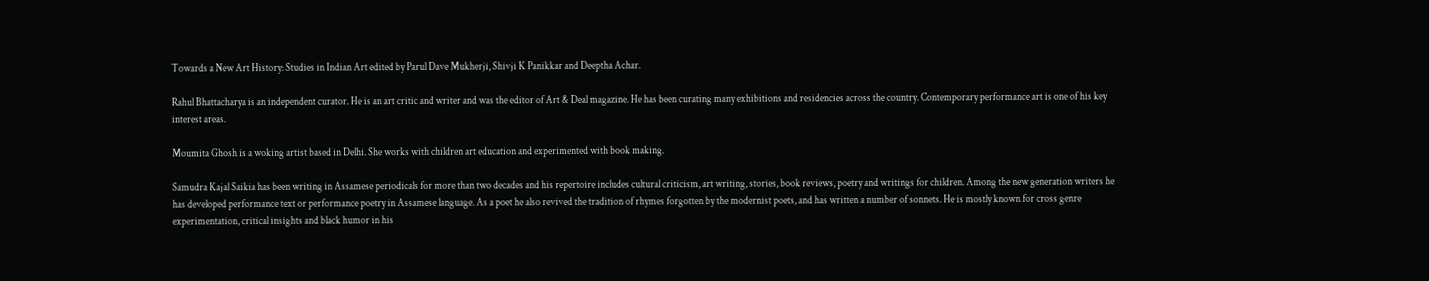Towards a New Art History: Studies in Indian Art edited by Parul Dave Mukherji, Shivji K Panikkar and Deeptha Achar.

Rahul Bhattacharya is an independent curator. He is an art critic and writer and was the editor of Art & Deal magazine. He has been curating many exhibitions and residencies across the country. Contemporary performance art is one of his key interest areas.

Moumita Ghosh is a woking artist based in Delhi. She works with children art education and experimented with book making.

Samudra Kajal Saikia has been writing in Assamese periodicals for more than two decades and his repertoire includes cultural criticism, art writing, stories, book reviews, poetry and writings for children. Among the new generation writers he has developed performance text or performance poetry in Assamese language. As a poet he also revived the tradition of rhymes forgotten by the modernist poets, and has written a number of sonnets. He is mostly known for cross genre experimentation, critical insights and black humor in his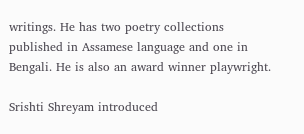writings. He has two poetry collections published in Assamese language and one in Bengali. He is also an award winner playwright.

Srishti Shreyam introduced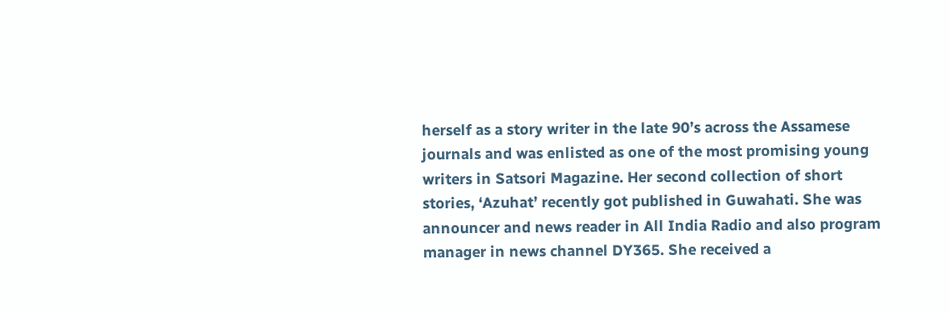herself as a story writer in the late 90’s across the Assamese journals and was enlisted as one of the most promising young writers in Satsori Magazine. Her second collection of short stories, ‘Azuhat’ recently got published in Guwahati. She was announcer and news reader in All India Radio and also program manager in news channel DY365. She received a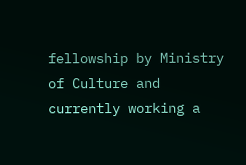fellowship by Ministry of Culture and currently working a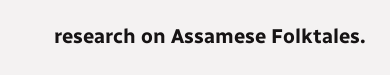research on Assamese Folktales.